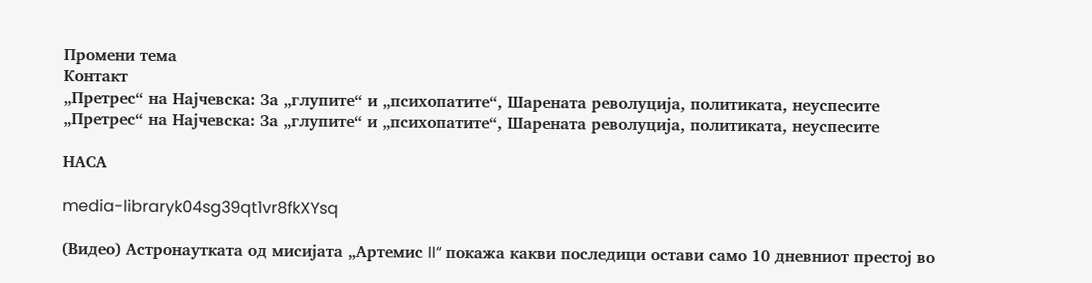Промени тема
Контакт
„Претрес“ на Најчевска: За „глупите“ и „психопатите“, Шарената револуција, политиката, неуспесите
„Претрес“ на Најчевска: За „глупите“ и „психопатите“, Шарената револуција, политиката, неуспесите

НАСА

media-libraryk04sg39qt1vr8fkXYsq

(Видео) Астронаутката од мисијата „Артемис II“ покажа какви последици остави само 10 дневниот престој во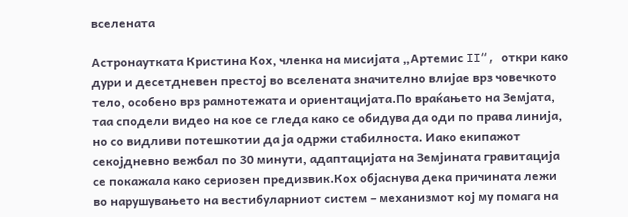вселената

Астронаутката Кристина Кох, членка на мисијата „Артемис II“, откри како дури и десетдневен престој во вселената значително влијае врз човечкото тело, особено врз рамнотежата и ориентацијата.По враќањето на Земјата, таа сподели видео на кое се гледа како се обидува да оди по права линија, но со видливи потешкотии да ја одржи стабилноста. Иако екипажот секојдневно вежбал по 30 минути, адаптацијата на Земјината гравитација се покажала како сериозен предизвик.Кох објаснува дека причината лежи во нарушувањето на вестибуларниот систем – механизмот кој му помага на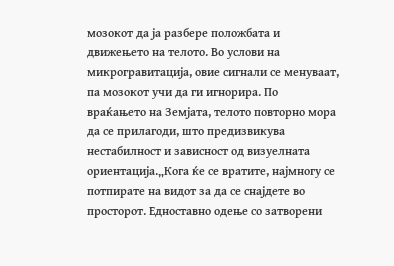мозокот да ја разбере положбата и движењето на телото. Во услови на микрогравитација, овие сигнали се менуваат, па мозокот учи да ги игнорира. По враќањето на Земјата, телото повторно мора да се прилагоди, што предизвикува нестабилност и зависност од визуелната ориентација.„Кога ќе се вратите, најмногу се потпирате на видот за да се снајдете во просторот. Едноставно одење со затворени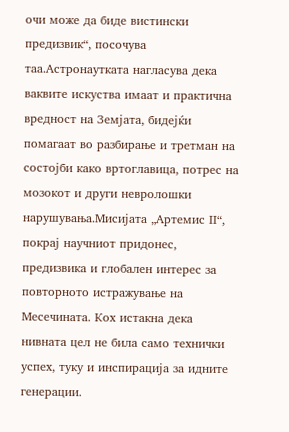очи може да биде вистински предизвик“, посочува таа.Астронаутката нагласува дека ваквите искуства имаат и практична вредност на Земјата, бидејќи помагаат во разбирање и третман на состојби како вртоглавица, потрес на мозокот и други невролошки нарушувања.Мисијата „Артемис II“, покрај научниот придонес, предизвика и глобален интерес за повторното истражување на Месечината. Кох истакна дека нивната цел не била само технички успех, туку и инспирација за идните генерации.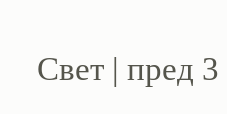Свет | пред 3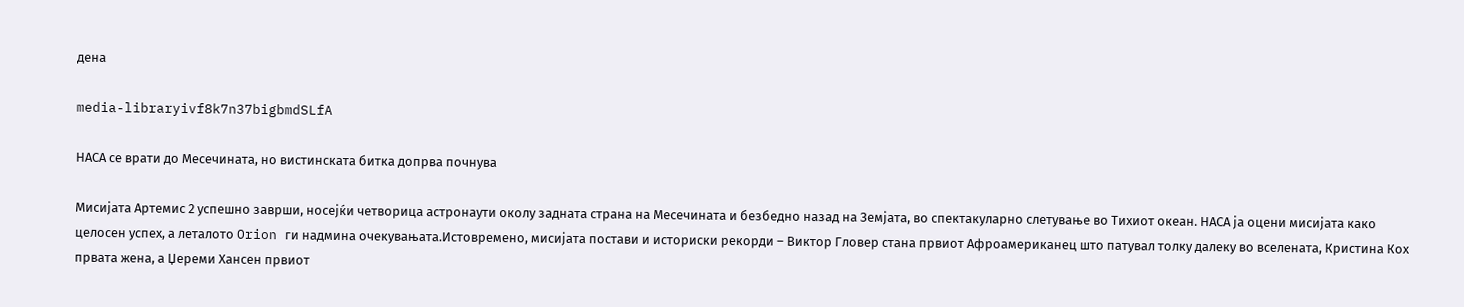дена

media-libraryivf8k7n37bigbmdSLfA

НАСА се врати до Месечината, но вистинската битка допрва почнува

Мисијата Артемис 2 успешно заврши, носејќи четворица астронаути околу задната страна на Месечината и безбедно назад на Земјата, во спектакуларно слетување во Тихиот океан. НАСА ја оцени мисијата како целосен успех, а леталото Orion ги надмина очекувањата.Истовремено, мисијата постави и историски рекорди – Виктор Гловер стана првиот Афроамериканец што патувал толку далеку во вселената, Кристина Кох првата жена, а Џереми Хансен првиот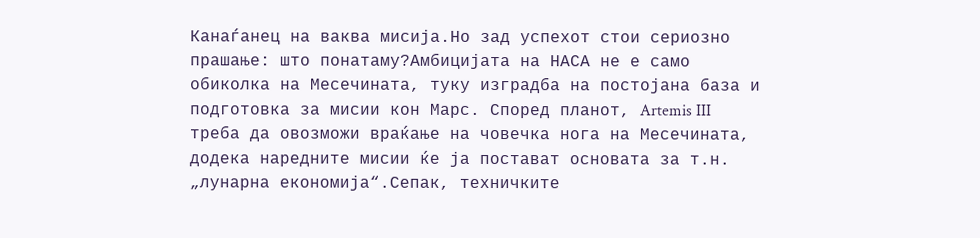Канаѓанец на ваква мисија.Но зад успехот стои сериозно прашање: што понатаму?Амбицијата на НАСА не е само обиколка на Месечината, туку изградба на постојана база и подготовка за мисии кон Марс. Според планот, Artemis III треба да овозможи враќање на човечка нога на Месечината, додека наредните мисии ќе ја постават основата за т.н. „лунарна економија“.Сепак, техничките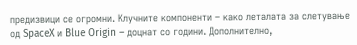предизвици се огромни. Клучните компоненти – како леталата за слетување од SpaceX и Blue Origin – доцнат со години. Дополнително,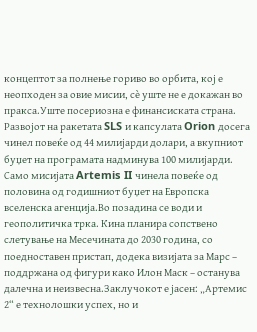концептот за полнење гориво во орбита, кој е неопходен за овие мисии, сè уште не е докажан во пракса.Уште посериозна е финансиската страна. Развојот на ракетата SLS и капсулата Orion досега чинел повеќе од 44 милијарди долари, а вкупниот буџет на програмата надминува 100 милијарди. Само мисијата Artemis II чинела повеќе од половина од годишниот буџет на Европска вселенска агенција.Во позадина се води и геополитичка трка. Кина планира сопствено слетување на Месечината до 2030 година, со поедноставен пристап, додека визијата за Марс – поддржана од фигури како Илон Маск – останува далечна и неизвесна.Заклучокот е јасен: „Артемис 2“ е технолошки успех, но и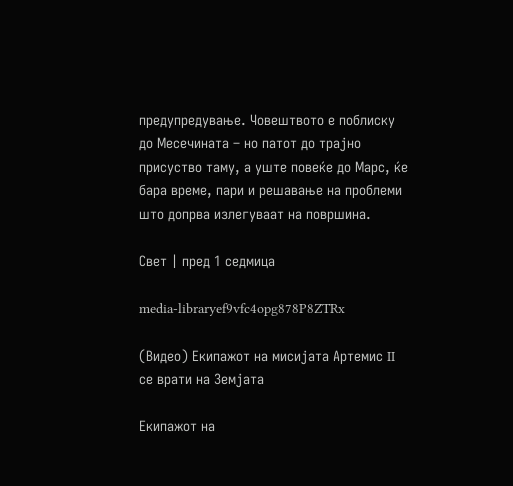предупредување. Човештвото е поблиску до Месечината – но патот до трајно присуство таму, а уште повеќе до Марс, ќе бара време, пари и решавање на проблеми што допрва излегуваат на површина.

Свет | пред 1 седмица

media-libraryef9vfc4opg878P8ZTRx

(Видео) Екипажот на мисијата Артемис II се врати на Земјата

Екипажот на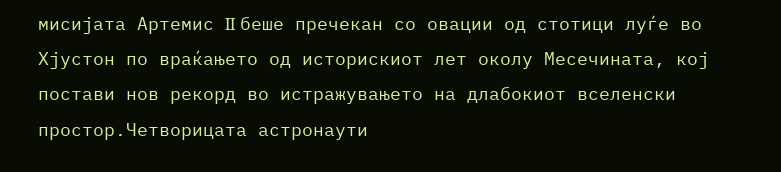мисијата Артемис II беше пречекан со овации од стотици луѓе во Хјустон по враќањето од историскиот лет околу Месечината, кој постави нов рекорд во истражувањето на длабокиот вселенски простор.Четворицата астронаути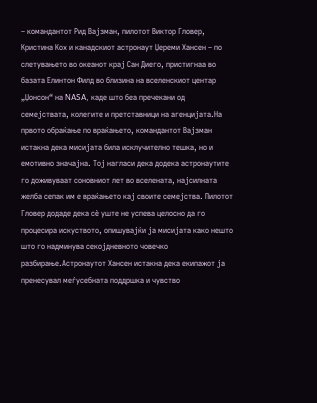– командантот Рид Вајзман, пилотот Виктор Гловер, Кристина Кох и канадскиот астронаут Џереми Хансен – по слетувањето во океанот крај Сан Диего, пристигнаа во базата Елинтон Филд во близина на вселенскиот центар „Џонсон“ на NASA, каде што беа пречекани од семејствата, колегите и претставници на агенцијата.На првото обраќање по враќањето, командантот Вајзман истакна дека мисијата била исклучително тешка, но и емотивно значајна. Тој нагласи дека додека астронаутите го доживуваат соновниот лет во вселената, најсилната желба сепак им е враќањето кај своите семејства. Пилотот Гловер додаде дека сè уште не успева целосно да го процесира искуството, опишувајќи ја мисијата како нешто што го надминува секојдневното човечко разбирање.Астронаутот Хансен истакна дека екипажот ја пренесувал меѓусебната поддршка и чувство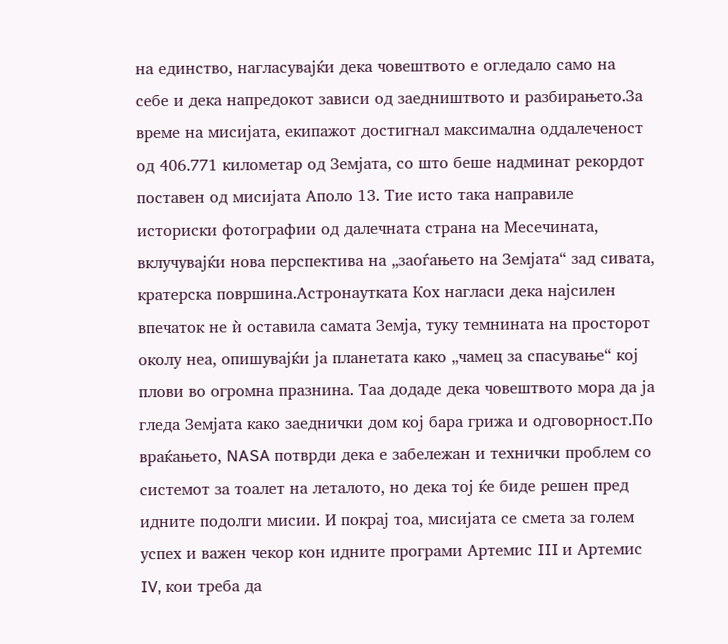на единство, нагласувајќи дека човештвото е огледало само на себе и дека напредокот зависи од заедништвото и разбирањето.За време на мисијата, екипажот достигнал максимална оддалеченост од 406.771 километар од Земјата, со што беше надминат рекордот поставен од мисијата Аполо 13. Тие исто така направиле историски фотографии од далечната страна на Месечината, вклучувајќи нова перспектива на „заоѓањето на Земјата“ зад сивата, кратерска површина.Астронаутката Кох нагласи дека најсилен впечаток не ѝ оставила самата Земја, туку темнината на просторот околу неа, опишувајќи ја планетата како „чамец за спасување“ кој плови во огромна празнина. Таа додаде дека човештвото мора да ја гледа Земјата како заеднички дом кој бара грижа и одговорност.По враќањето, NASA потврди дека е забележан и технички проблем со системот за тоалет на леталото, но дека тој ќе биде решен пред идните подолги мисии. И покрај тоа, мисијата се смета за голем успех и важен чекор кон идните програми Артемис III и Артемис IV, кои треба да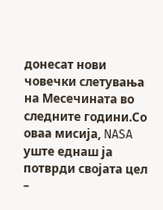донесат нови човечки слетувања на Месечината во следните години.Со оваа мисија, NASA уште еднаш ја потврди својата цел –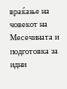враќање на човекот на Месечината и подготовка за идни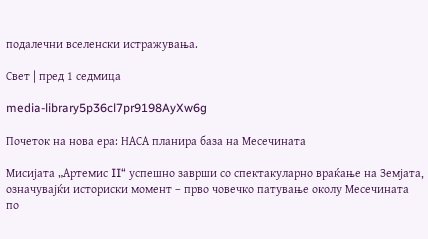подалечни вселенски истражувања.

Свет | пред 1 седмица

media-library5p36cl7pr9198AyXw6g

Почеток на нова ера: НАСА планира база на Месечината

Мисијата „Артемис II“ успешно заврши со спектакуларно враќање на Земјата, означувајќи историски момент – прво човечко патување околу Месечината по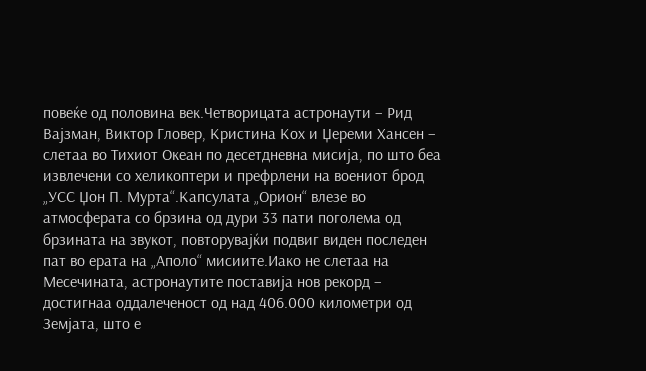повеќе од половина век.Четворицата астронаути – Рид Вајзман, Виктор Гловер, Кристина Кох и Џереми Хансен – слетаа во Тихиот Океан по десетдневна мисија, по што беа извлечени со хеликоптери и префрлени на воениот брод „УСC Џон П. Мурта“.Капсулата „Орион“ влезе во атмосферата со брзина од дури 33 пати поголема од брзината на звукот, повторувајќи подвиг виден последен пат во ерата на „Аполо“ мисиите.Иако не слетаа на Месечината, астронаутите поставија нов рекорд – достигнаа оддалеченост од над 406.000 километри од Земјата, што е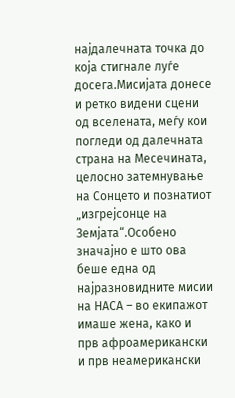најдалечната точка до која стигнале луѓе досега.Мисијата донесе и ретко видени сцени од вселената, меѓу кои погледи од далечната страна на Месечината, целосно затемнување на Сонцето и познатиот „изгрејсонце на Земјата“.Особено значајно е што ова беше една од најразновидните мисии на НАСА – во екипажот имаше жена, како и прв афроамерикански и прв неамерикански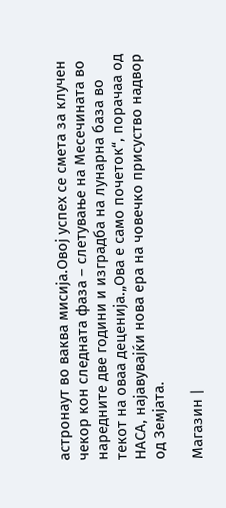астронаут во ваква мисија.Овој успех се смета за клучен чекор кон следната фаза – слетување на Месечината во наредните две години и изградба на лунарна база во текот на оваа деценија.„Ова е само почеток“, порачаа од НАСА, најавувајќи нова ера на човечко присуство надвор од Земјата.

Магазин |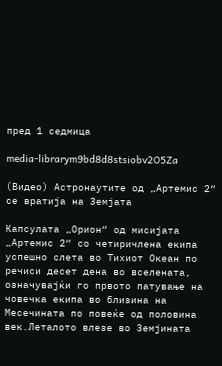пред 1 седмица

media-librarym9bd8d8stsiobv2O5Za

(Видео) Астронаутите од „Артемис 2“ се вратија на Земјата

Капсулата „Орион“ од мисијата „Артемис 2“ со четиричлена екипа успешно слета во Тихиот Океан по речиси десет дена во вселената, означувајќи го првото патување на човечка екипа во близина на Месечината по повеќе од половина век.Леталото влезе во Земјината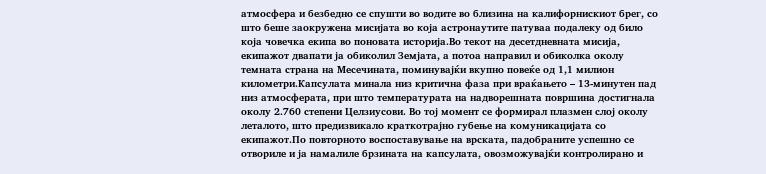атмосфера и безбедно се спушти во водите во близина на калифорнискиот брег, со што беше заокружена мисијата во која астронаутите патуваа подалеку од било која човечка екипа во поновата историја.Во текот на десетдневната мисија, екипажот двапати ја обиколил Земјата, а потоа направил и обиколка околу темната страна на Месечината, поминувајќи вкупно повеќе од 1,1 милион километри.Капсулата минала низ критична фаза при враќањето – 13-минутен пад низ атмосферата, при што температурата на надворешната површина достигнала околу 2.760 степени Целзиусови. Во тој момент се формирал плазмен слој околу леталото, што предизвикало краткотрајно губење на комуникацијата со екипажот.По повторното воспоставување на врската, падобраните успешно се отвориле и ја намалиле брзината на капсулата, овозможувајќи контролирано и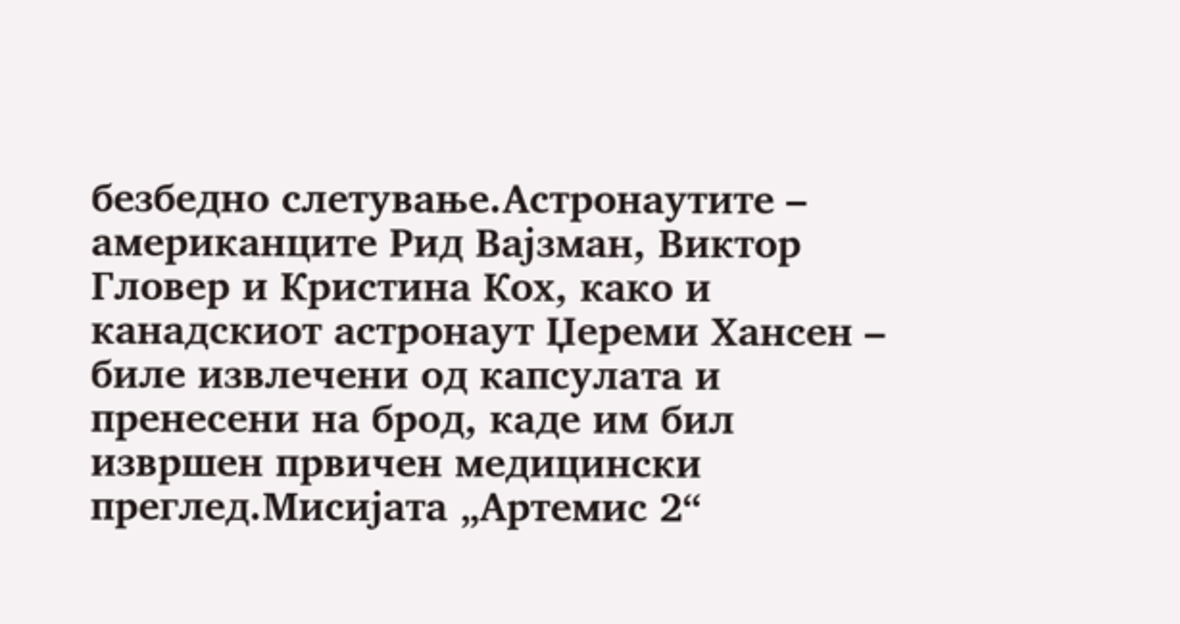безбедно слетување.Астронаутите – американците Рид Вајзман, Виктор Гловер и Кристина Кох, како и канадскиот астронаут Џереми Хансен – биле извлечени од капсулата и пренесени на брод, каде им бил извршен првичен медицински преглед.Мисијата „Артемис 2“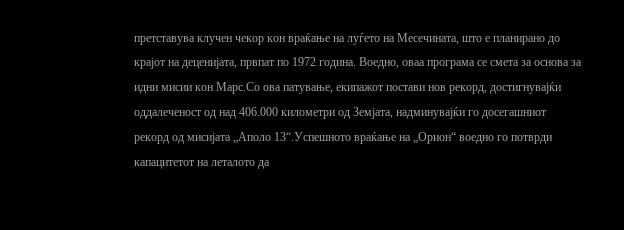претставува клучен чекор кон враќање на луѓето на Месечината, што е планирано до крајот на деценијата, првпат по 1972 година. Воедно, оваа програма се смета за основа за идни мисии кон Марс.Со ова патување, екипажот постави нов рекорд, достигнувајќи оддалеченост од над 406.000 километри од Земјата, надминувајќи го досегашниот рекорд од мисијата „Аполо 13“.Успешното враќање на „Орион“ воедно го потврди капацитетот на леталото да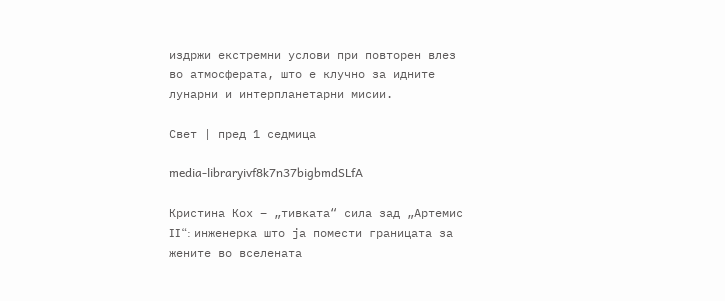издржи екстремни услови при повторен влез во атмосферата, што е клучно за идните лунарни и интерпланетарни мисии.

Свет | пред 1 седмица

media-libraryivf8k7n37bigbmdSLfA

Кристина Кох – „тивката“ сила зад „Артемис II“: инженерка што ја помести границата за жените во вселената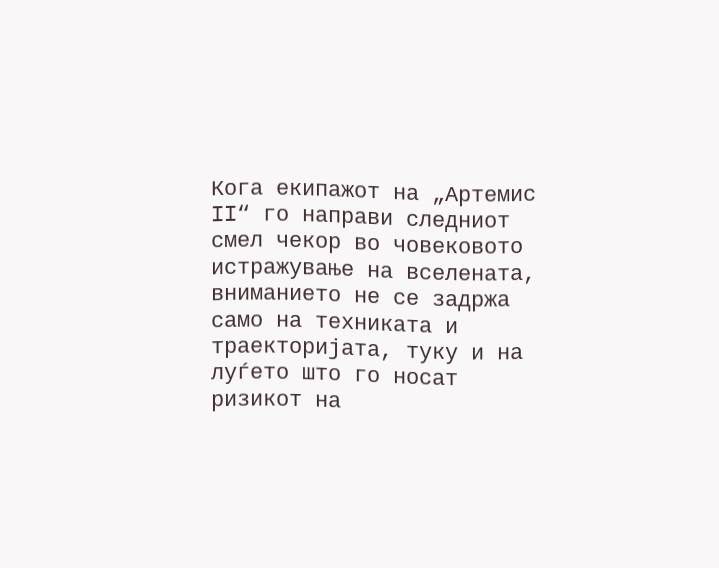Кога екипажот на „Артемис II“ го направи следниот смел чекор во човековото истражување на вселената, вниманието не се задржа само на техниката и траекторијата, туку и на луѓето што го носат ризикот на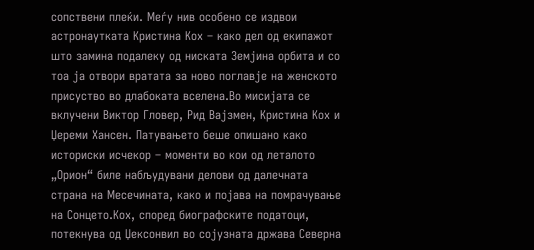сопствени плеќи. Меѓу нив особено се издвои астронаутката Кристина Кох – како дел од екипажот што замина подалеку од ниската Земјина орбита и со тоа ја отвори вратата за ново поглавје на женското присуство во длабоката вселена.Во мисијата се вклучени Виктор Гловер, Рид Вајзмен, Кристина Кох и Џереми Хансен. Патувањето беше опишано како историски исчекор – моменти во кои од леталото „Орион“ биле набљудувани делови од далечната страна на Месечината, како и појава на помрачување на Сонцето.Кох, според биографските податоци, потекнува од Џексонвил во сојузната држава Северна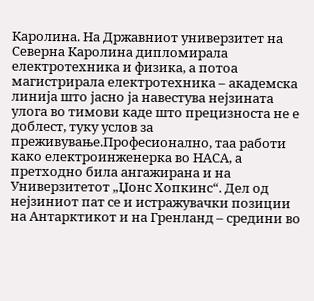Каролина. На Државниот универзитет на Северна Каролина дипломирала електротехника и физика, а потоа магистрирала електротехника – академска линија што јасно ја навестува нејзината улога во тимови каде што прецизноста не е доблест, туку услов за преживување.Професионално, таа работи како електроинженерка во НАСА, а претходно била ангажирана и на Универзитетот „Џонс Хопкинс“. Дел од нејзиниот пат се и истражувачки позиции на Антарктикот и на Гренланд – средини во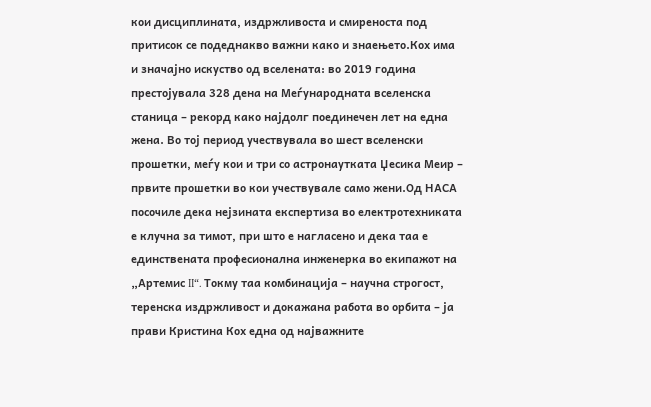кои дисциплината, издржливоста и смиреноста под притисок се подеднакво важни како и знаењето.Кох има и значајно искуство од вселената: во 2019 година престојувала 328 дена на Меѓународната вселенска станица – рекорд како најдолг поединечен лет на една жена. Во тој период учествувала во шест вселенски прошетки, меѓу кои и три со астронаутката Џесика Меир – првите прошетки во кои учествувале само жени.Од НАСА посочиле дека нејзината експертиза во електротехниката е клучна за тимот, при што е нагласено и дека таа е единствената професионална инженерка во екипажот на „Артемис II“. Токму таа комбинација – научна строгост, теренска издржливост и докажана работа во орбита – ја прави Кристина Кох една од најважните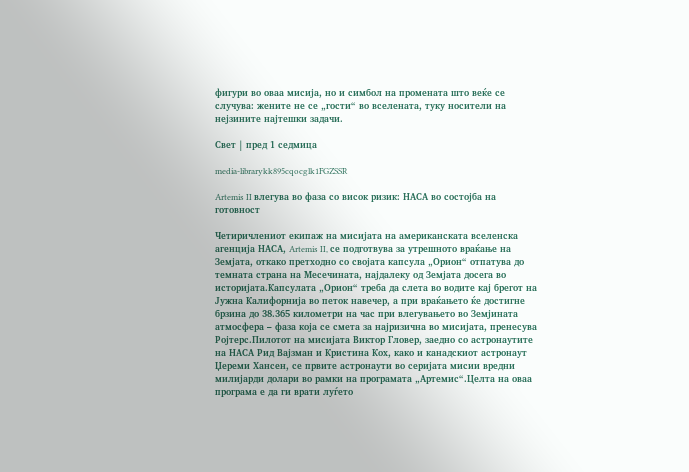фигури во оваа мисија, но и симбол на промената што веќе се случува: жените не се „гости“ во вселената, туку носители на нејзините најтешки задачи.

Свет | пред 1 седмица

media-librarykk895cqocglk1FGZSSR

Artemis II влегува во фаза со висок ризик: НАСА во состојба на готовност

Четиричлениот екипаж на мисијата на американската вселенска агенција НАСА, Artemis II, се подготвува за утрешното враќање на Земјата, откако претходно со својата капсула „Орион“ отпатува до темната страна на Месечината, најдалеку од Земјата досега во историјата.Капсулата „Орион“ треба да слета во водите кај брегот на Јужна Калифорнија во петок навечер, а при враќањето ќе достигне брзина до 38.365 километри на час при влегувањето во Земјината атмосфера – фаза која се смета за најризична во мисијата, пренесува Ројтерс.Пилотот на мисијата Виктор Гловер, заедно со астронаутите на НАСА Рид Вајзман и Кристина Кох, како и канадскиот астронаут Џереми Хансен, се првите астронаути во серијата мисии вредни милијарди долари во рамки на програмата „Артемис“.Целта на оваа програма е да ги врати луѓето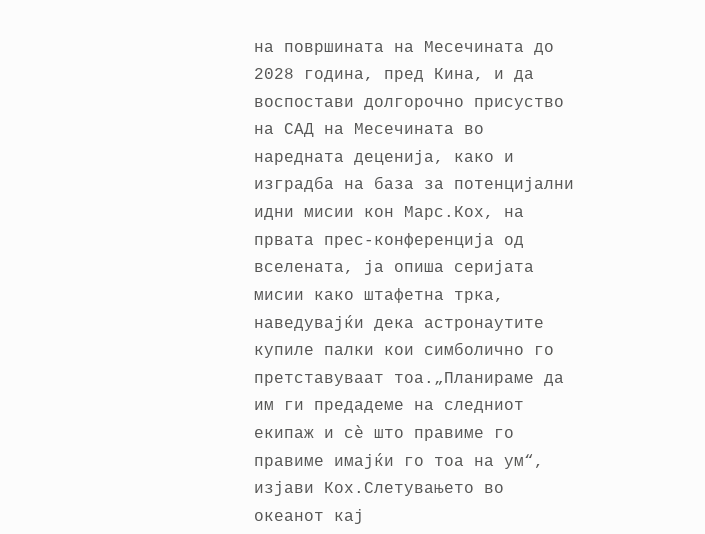на површината на Месечината до 2028 година, пред Кина, и да воспостави долгорочно присуство на САД на Месечината во наредната деценија, како и изградба на база за потенцијални идни мисии кон Марс.Кох, на првата прес-конференција од вселената, ја опиша серијата мисии како штафетна трка, наведувајќи дека астронаутите купиле палки кои симболично го претставуваат тоа.„Планираме да им ги предадеме на следниот екипаж и сè што правиме го правиме имајќи го тоа на ум“, изјави Кох.Слетувањето во океанот кај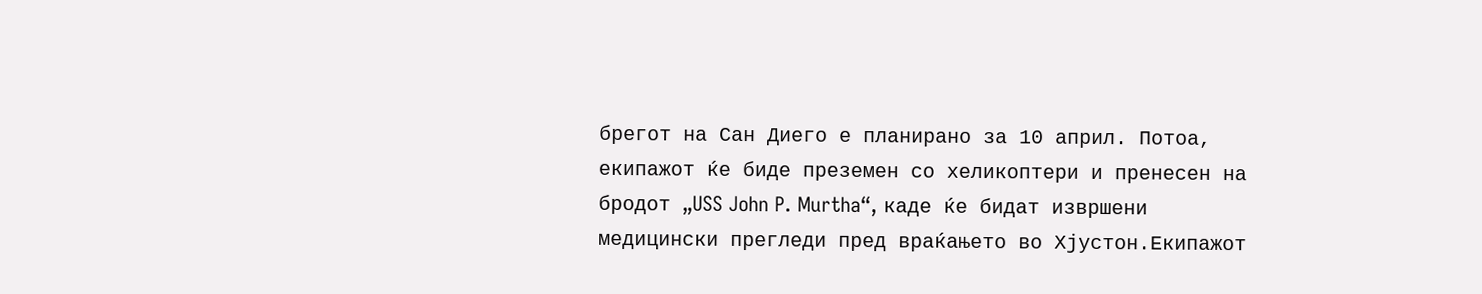брегот на Сан Диего е планирано за 10 април. Потоа, екипажот ќе биде преземен со хеликоптери и пренесен на бродот „USS John P. Murtha“, каде ќе бидат извршени медицински прегледи пред враќањето во Хјустон.Екипажот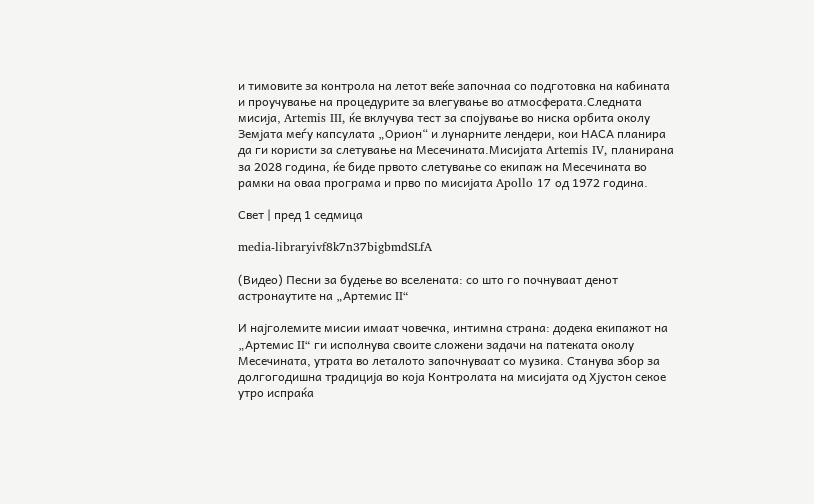и тимовите за контрола на летот веќе започнаа со подготовка на кабината и проучување на процедурите за влегување во атмосферата.Следната мисија, Artemis III, ќе вклучува тест за спојување во ниска орбита околу Земјата меѓу капсулата „Орион“ и лунарните лендери, кои НАСА планира да ги користи за слетување на Месечината.Мисијата Artemis IV, планирана за 2028 година, ќе биде првото слетување со екипаж на Месечината во рамки на оваа програма и прво по мисијата Apollo 17 од 1972 година.

Свет | пред 1 седмица

media-libraryivf8k7n37bigbmdSLfA

(Видео) Песни за будење во вселената: со што го почнуваат денот астронаутите на „Артемис II“

И најголемите мисии имаат човечка, интимна страна: додека екипажот на „Артемис II“ ги исполнува своите сложени задачи на патеката околу Месечината, утрата во леталото започнуваат со музика. Станува збор за долгогодишна традиција во која Контролата на мисијата од Хјустон секое утро испраќа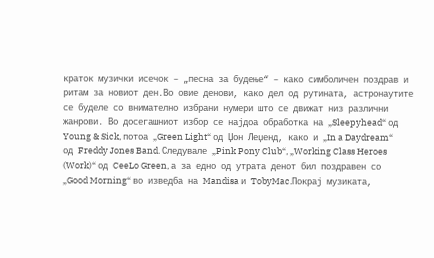краток музички исечок – „песна за будење“ – како симболичен поздрав и ритам за новиот ден.Во овие денови, како дел од рутината, астронаутите се буделе со внимателно избрани нумери што се движат низ различни жанрови. Во досегашниот избор се најдоа обработка на „Sleepyhead“ од Young & Sick, потоа „Green Light“ од Џон Леџенд, како и „In a Daydream“ од Freddy Jones Band. Следувале „Pink Pony Club“, „Working Class Heroes (Work)“ од CeeLo Green, а за едно од утрата денот бил поздравен со „Good Morning“ во изведба на Mandisa и TobyMac.Покрај музиката,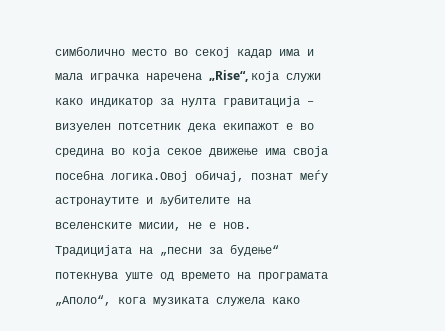симболично место во секој кадар има и мала играчка наречена „Rise“, која служи како индикатор за нулта гравитација – визуелен потсетник дека екипажот е во средина во која секое движење има своја посебна логика.Овој обичај, познат меѓу астронаутите и љубителите на вселенските мисии, не е нов. Традицијата на „песни за будење“ потекнува уште од времето на програмата „Аполо“, кога музиката служела како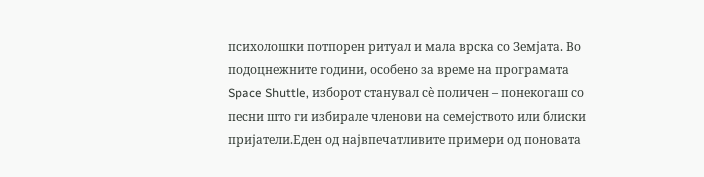психолошки потпорен ритуал и мала врска со Земјата. Во подоцнежните години, особено за време на програмата Space Shuttle, изборот станувал сѐ поличен – понекогаш со песни што ги избирале членови на семејството или блиски пријатели.Еден од највпечатливите примери од поновата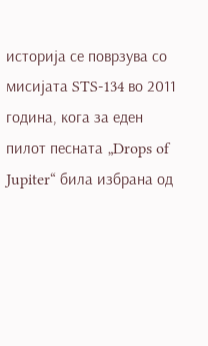историја се поврзува со мисијата STS-134 во 2011 година, кога за еден пилот песната „Drops of Jupiter“ била избрана од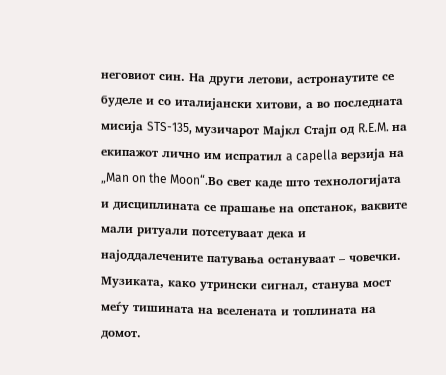неговиот син. На други летови, астронаутите се буделе и со италијански хитови, а во последната мисија STS-135, музичарот Мајкл Стајп од R.E.M. на екипажот лично им испратил a capella верзија на „Man on the Moon“.Во свет каде што технологијата и дисциплината се прашање на опстанок, ваквите мали ритуали потсетуваат дека и најоддалечените патувања остануваат – човечки. Музиката, како утрински сигнал, станува мост меѓу тишината на вселената и топлината на домот.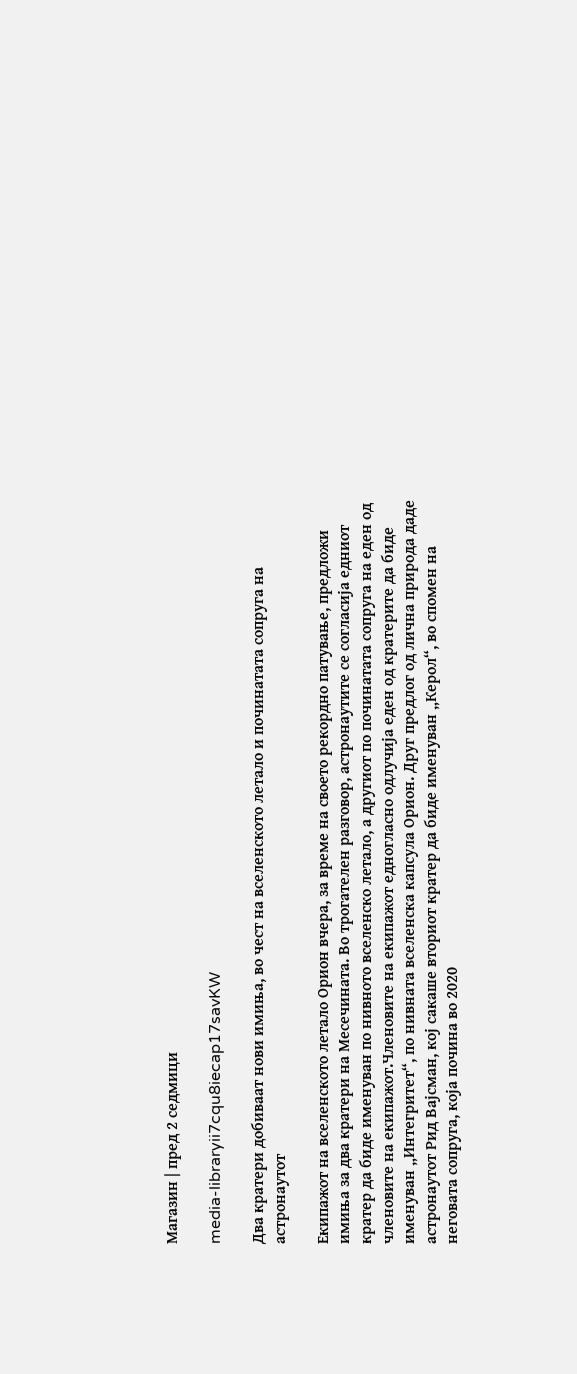Магазин | пред 2 седмици

media-libraryii7cqu8iecap17savKW

Два кратери добиваат нови имиња, во чест на вселенското летало и починатата сопруга на астронаутот

Екипажот на вселенското летало Орион вчера, за време на своето рекордно патување, предложи имиња за два кратери на Месечината. Во трогателен разговор, астронаутите се согласија едниот кратер да биде именуван по нивното вселенско летало, а другиот по починатата сопруга на еден од членовите на екипажот.Членовите на екипажот едногласно одлучија еден од кратерите да биде именуван „Интегритет“, по нивната вселенска капсула Орион. Друг предлог од лична природа даде астронаутот Рид Вајсман, кој сакаше вториот кратер да биде именуван „Керол“, во спомен на неговата сопруга, која почина во 2020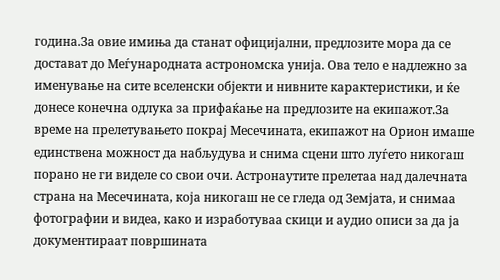година.За овие имиња да станат официјални, предлозите мора да се достават до Меѓународната астрономска унија. Ова тело е надлежно за именување на сите вселенски објекти и нивните карактеристики, и ќе донесе конечна одлука за прифаќање на предлозите на екипажот.За време на прелетувањето покрај Месечината, екипажот на Орион имаше единствена можност да набљудува и снима сцени што луѓето никогаш порано не ги виделе со свои очи. Астронаутите прелетаа над далечната страна на Месечината, која никогаш не се гледа од Земјата, и снимаа фотографии и видеа, како и изработуваа скици и аудио описи за да ја документираат површината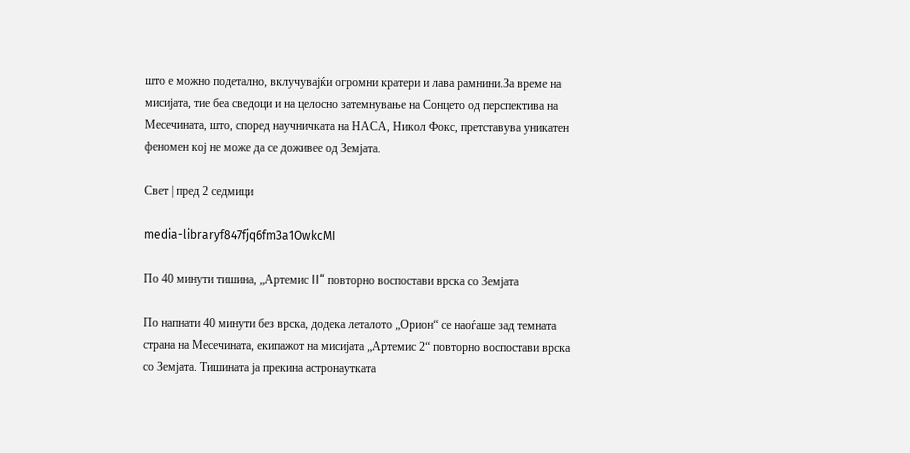што е можно подетално, вклучувајќи огромни кратери и лава рамнини.За време на мисијата, тие беа сведоци и на целосно затемнување на Сонцето од перспектива на Месечината, што, според научничката на НАСА, Никол Фокс, претставува уникатен феномен кој не може да се доживее од Земјата.

Свет | пред 2 седмици

media-libraryf847fjq6fm3a1OwkcMI

По 40 минути тишина, „Артемис II“ повторно воспостави врска со Земјата

По напнати 40 минути без врска, додека леталото „Орион“ се наоѓаше зад темната страна на Месечината, екипажот на мисијата „Артемис 2“ повторно воспостави врска со Земјата. Тишината ја прекина астронаутката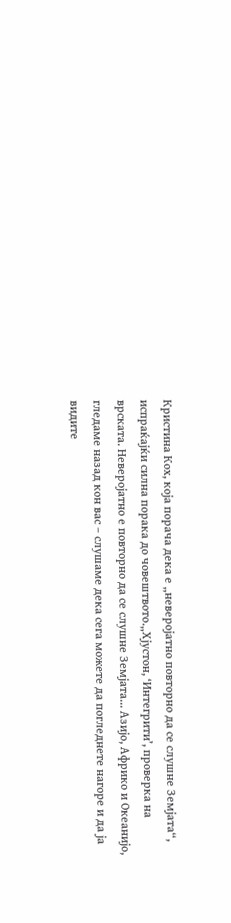Кристина Кох, која порача дека е „неверојатно повторно да се слушне Земјата“, испраќајќи силна порака до човештвото.„Хјустон, ‘Интегрити’, проверка на врската. Неверојатно е повторно да се слушне Земјата... Азијо, Африко и Океанијо, гледаме назад кон вас – слушаме дека сега можете да погледнете нагоре и да ја видите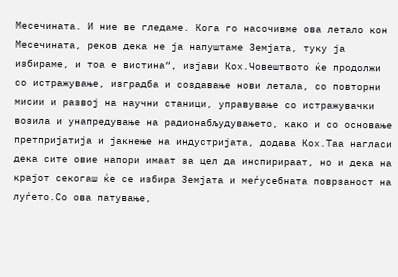Месечината. И ние ве гледаме. Кога го насочивме ова летало кон Месечината, реков дека не ја напуштаме Земјата, туку ја избираме, и тоа е вистина“, изјави Кох.Човештвото ќе продолжи со истражување, изградба и создавање нови летала, со повторни мисии и развој на научни станици, управување со истражувачки возила и унапредување на радионабљудувањето, како и со основање претпријатија и јакнење на индустријата, додава Кох.Таа нагласи дека сите овие напори имаат за цел да инспирираат, но и дека на крајот секогаш ќе се избира Земјата и меѓусебната поврзаност на луѓето.Со ова патување,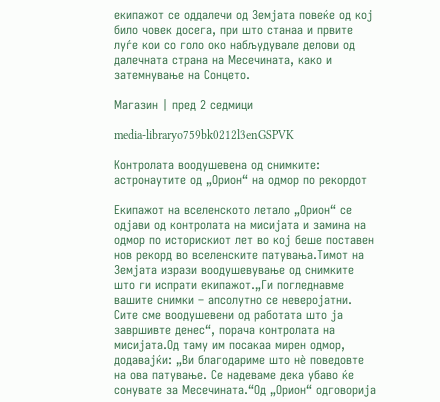екипажот се оддалечи од Земјата повеќе од кој било човек досега, при што станаа и првите луѓе кои со голо око набљудувале делови од далечната страна на Месечината, како и затемнување на Сонцето.

Магазин | пред 2 седмици

media-libraryo759bk0212l3enGSPVK

Контролата воодушевена од снимките: астронаутите од „Орион“ на одмор по рекордот

Екипажот на вселенското летало „Орион“ се одјави од контролата на мисијата и замина на одмор по историскиот лет во кој беше поставен нов рекорд во вселенските патувања.Тимот на Земјата изрази воодушевување од снимките што ги испрати екипажот.„Ги погледнавме вашите снимки – апсолутно се неверојатни. Сите сме воодушевени од работата што ја завршивте денес“, порача контролата на мисијата.Од таму им посакаа мирен одмор, додавајќи: „Ви благодариме што нѐ поведовте на ова патување. Се надеваме дека убаво ќе сонувате за Месечината.“Од „Орион“ одговорија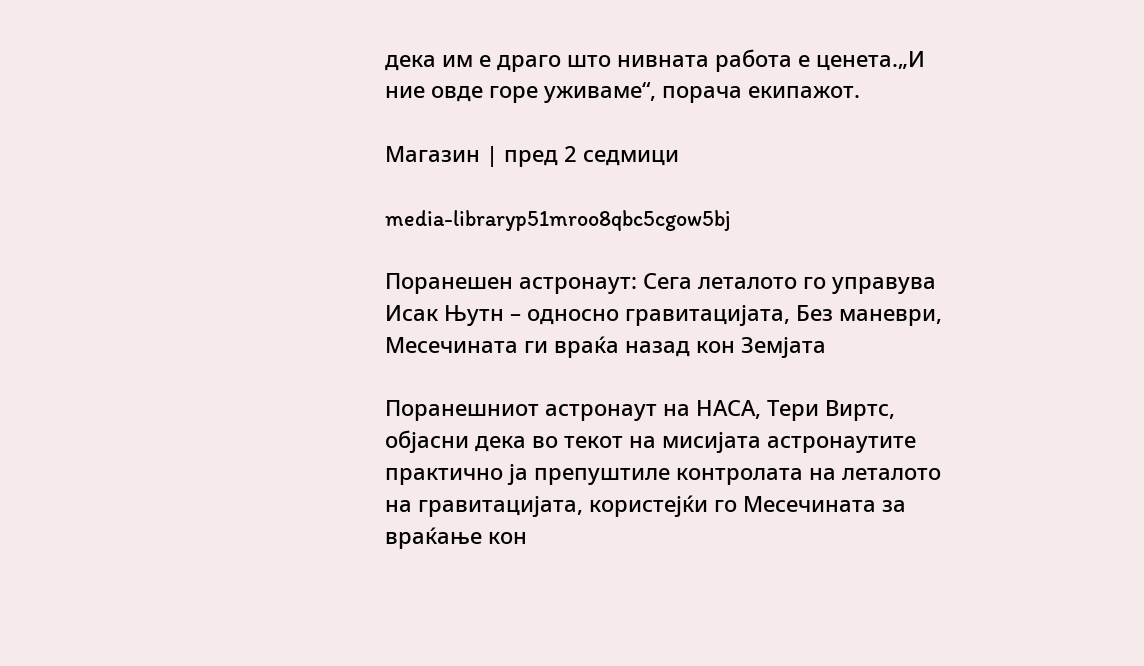дека им е драго што нивната работа е ценета.„И ние овде горе уживаме“, порача екипажот.

Магазин | пред 2 седмици

media-libraryp51mroo8qbc5cgow5bj

Поранешен астронаут: Сега леталото го управува Исак Њутн – односно гравитацијата, Без маневри, Месечината ги враќа назад кон Земјата

Поранешниот астронаут на НАСА, Тери Виртс, објасни дека во текот на мисијата астронаутите практично ја препуштиле контролата на леталото на гравитацијата, користејќи го Месечината за враќање кон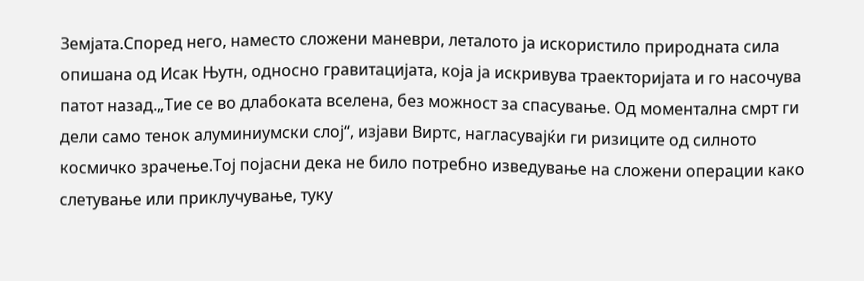Земјата.Според него, наместо сложени маневри, леталото ја искористило природната сила опишана од Исак Њутн, односно гравитацијата, која ја искривува траекторијата и го насочува патот назад.„Тие се во длабоката вселена, без можност за спасување. Од моментална смрт ги дели само тенок алуминиумски слој“, изјави Виртс, нагласувајќи ги ризиците од силното космичко зрачење.Тој појасни дека не било потребно изведување на сложени операции како слетување или приклучување, туку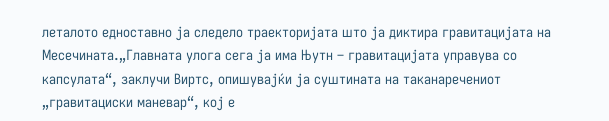леталото едноставно ја следело траекторијата што ја диктира гравитацијата на Месечината.„Главната улога сега ја има Њутн – гравитацијата управува со капсулата“, заклучи Виртс, опишувајќи ја суштината на таканаречениот „гравитациски маневар“, кој е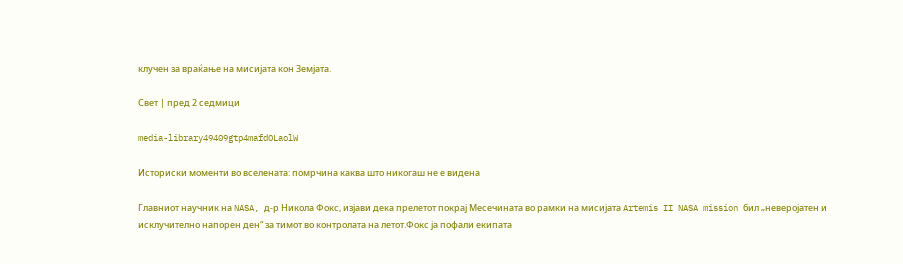клучен за враќање на мисијата кон Земјата.

Свет | пред 2 седмици

media-library49409gtp4mafdOLaolW

Историски моменти во вселената: помрчина каква што никогаш не е видена

Главниот научник на NASA, д-р Никола Фокс, изјави дека прелетот покрај Месечината во рамки на мисијата Artemis II NASA mission бил „неверојатен и исклучително напорен ден“ за тимот во контролата на летот.Фокс ја пофали екипата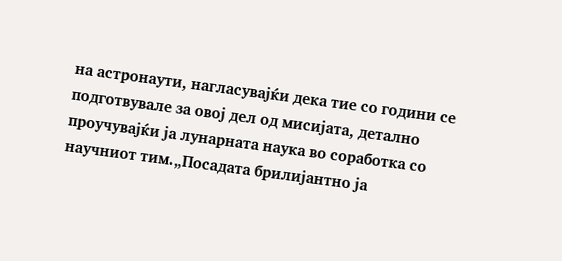на астронаути, нагласувајќи дека тие со години се подготвувале за овој дел од мисијата, детално проучувајќи ја лунарната наука во соработка со научниот тим.„Посадата брилијантно ја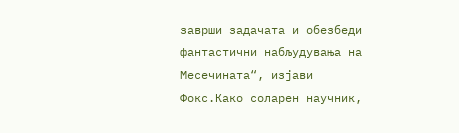заврши задачата и обезбеди фантастични набљудувања на Месечината“, изјави Фокс.Како соларен научник,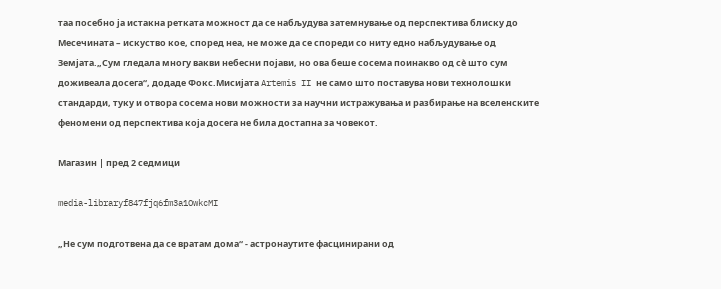таа посебно ја истакна ретката можност да се набљудува затемнување од перспектива блиску до Месечината – искуство кое, според неа, не може да се спореди со ниту едно набљудување од Земјата.„Сум гледала многу вакви небесни појави, но ова беше сосема поинакво од сè што сум доживеала досега“, додаде Фокс.Мисијата Artemis II не само што поставува нови технолошки стандарди, туку и отвора сосема нови можности за научни истражувања и разбирање на вселенските феномени од перспектива која досега не била достапна за човекот.

Магазин | пред 2 седмици

media-libraryf847fjq6fm3a1OwkcMI

„Не сум подготвена да се вратам дома“ - aстронаутите фасцинирани од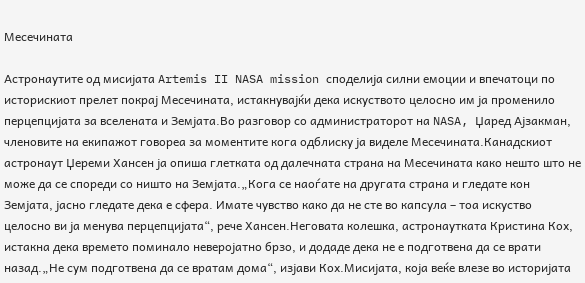Месечината

Астронаутите од мисијата Artemis II NASA mission споделија силни емоции и впечатоци по историскиот прелет покрај Месечината, истакнувајќи дека искуството целосно им ја променило перцепцијата за вселената и Земјата.Во разговор со администраторот на NASA, Џаред Ајзакман, членовите на екипажот говореа за моментите кога одблиску ја виделе Месечината.Канадскиот астронаут Џереми Хансен ја опиша глетката од далечната страна на Месечината како нешто што не може да се спореди со ништо на Земјата.„Кога се наоѓате на другата страна и гледате кон Земјата, јасно гледате дека е сфера. Имате чувство како да не сте во капсула – тоа искуство целосно ви ја менува перцепцијата“, рече Хансен.Неговата колешка, астронаутката Кристина Кох, истакна дека времето поминало неверојатно брзо, и додаде дека не е подготвена да се врати назад.„Не сум подготвена да се вратам дома“, изјави Кох.Мисијата, која веќе влезе во историјата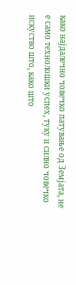како најдалечно човечко патување од Земјата, не е само технолошки успех, туку и силно човечко искуство што, како што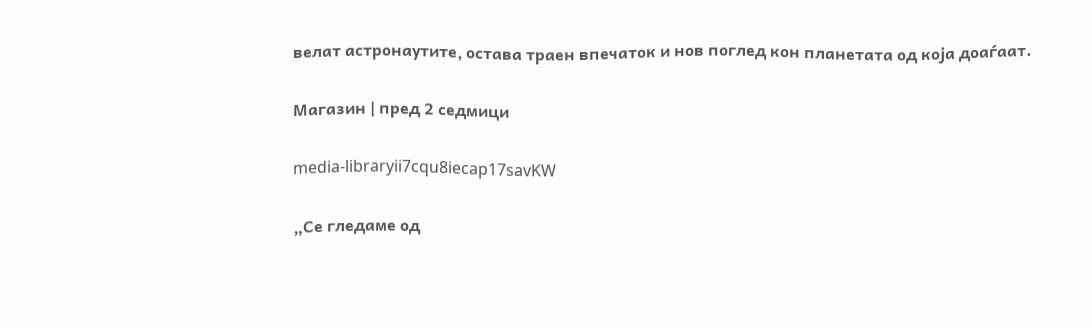велат астронаутите, остава траен впечаток и нов поглед кон планетата од која доаѓаат.

Магазин | пред 2 седмици

media-libraryii7cqu8iecap17savKW

„Се гледаме од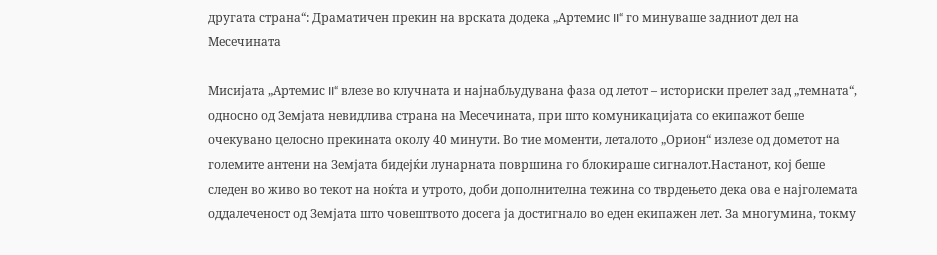другата страна“: Драматичен прекин на врската додека „Артемис II“ го минуваше задниот дел на Месечината

Мисијата „Артемис II“ влезе во клучната и најнабљудувана фаза од летот – историски прелет зад „темната“, односно од Земјата невидлива страна на Месечината, при што комуникацијата со екипажот беше очекувано целосно прекината околу 40 минути. Во тие моменти, леталото „Орион“ излезе од дометот на големите антени на Земјата бидејќи лунарната површина го блокираше сигналот.Настанот, кој беше следен во живо во текот на ноќта и утрото, доби дополнителна тежина со тврдењето дека ова е најголемата оддалеченост од Земјата што човештвото досега ја достигнало во еден екипажен лет. За многумина, токму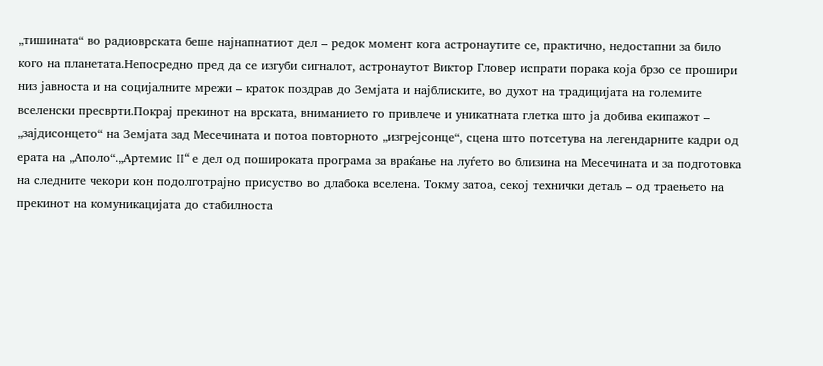„тишината“ во радиоврската беше најнапнатиот дел – редок момент кога астронаутите се, практично, недостапни за било кого на планетата.Непосредно пред да се изгуби сигналот, астронаутот Виктор Гловер испрати порака која брзо се прошири низ јавноста и на социјалните мрежи – краток поздрав до Земјата и најблиските, во духот на традицијата на големите вселенски пресврти.Покрај прекинот на врската, вниманието го привлече и уникатната глетка што ја добива екипажот – „зајдисонцето“ на Земјата зад Месечината и потоа повторното „изгрејсонце“, сцена што потсетува на легендарните кадри од ерата на „Аполо“.„Артемис II“ е дел од пошироката програма за враќање на луѓето во близина на Месечината и за подготовка на следните чекори кон подолготрајно присуство во длабока вселена. Токму затоа, секој технички детаљ – од траењето на прекинот на комуникацијата до стабилноста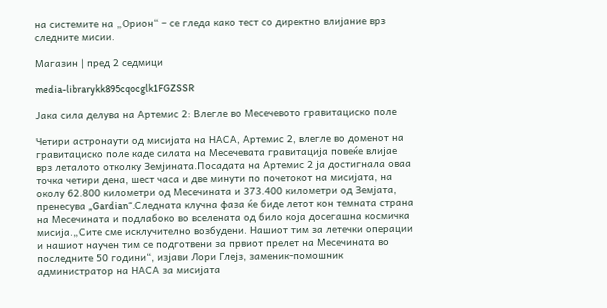на системите на „Орион“ – се гледа како тест со директно влијание врз следните мисии.

Магазин | пред 2 седмици

media-librarykk895cqocglk1FGZSSR

Јака сила делува на Артемис 2: Влегле во Месечевото гравитациско поле

Четири астронаути од мисијата на НАСА, Артемис 2, влегле во доменот на гравитациско поле каде силата на Месечевата гравитација повеќе влијае врз леталото отколку Земјината.Посадата на Артемис 2 ја достигнала оваа точка четири дена, шест часа и две минути по почетокот на мисијата, на околу 62.800 километри од Месечината и 373.400 километри од Земјата, пренесува „Gardian“.Следната клучна фаза ќе биде летот кон темната страна на Месечината и подлабоко во вселената од било која досегашна космичка мисија.„Сите сме исклучително возбудени. Нашиот тим за летечки операции и нашиот научен тим се подготвени за првиот прелет на Месечината во последните 50 години“, изјави Лори Глејз, заменик-помошник администратор на НАСА за мисијата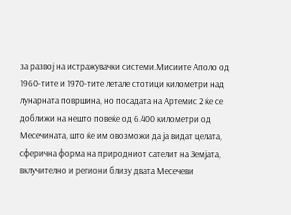за развој на истражувачки системи.Мисиите Аполо од 1960-тите и 1970-тите летале стотици километри над лунарната површина, но посадата на Артемис 2 ќе се доближи на нешто повеќе од 6.400 километри од Месечината, што ќе им овозможи да ја видат целата, сферична форма на природниот сателит на Земјата, вклучително и региони близу двата Месечеви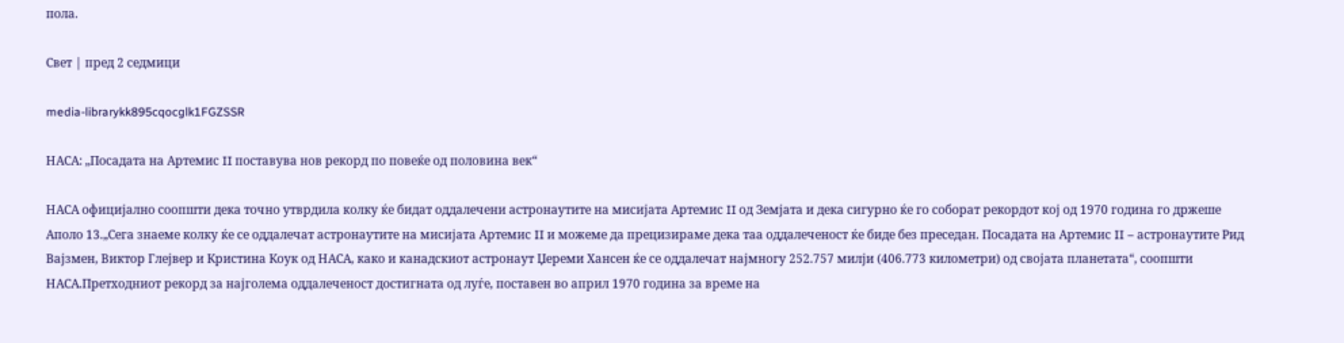пола.

Свет | пред 2 седмици

media-librarykk895cqocglk1FGZSSR

НАСА: „Посадата на Артемис II поставува нов рекорд по повеќе од половина век“

НАСА официјално соопшти дека точно утврдила колку ќе бидат оддалечени астронаутите на мисијата Артемис II од Земјата и дека сигурно ќе го соборат рекордот кој од 1970 година го држеше Аполо 13.„Сега знаеме колку ќе се оддалечат астронаутите на мисијата Артемис II и можеме да прецизираме дека таа оддалеченост ќе биде без преседан. Посадата на Артемис II – астронаутите Рид Вајзмен, Виктор Глејвер и Кристина Коук од НАСА, како и канадскиот астронаут Џереми Хансен ќе се оддалечат најмногу 252.757 милји (406.773 километри) од својата планетата“, соопшти НАСА.Претходниот рекорд за најголема оддалеченост достигната од луѓе, поставен во април 1970 година за време на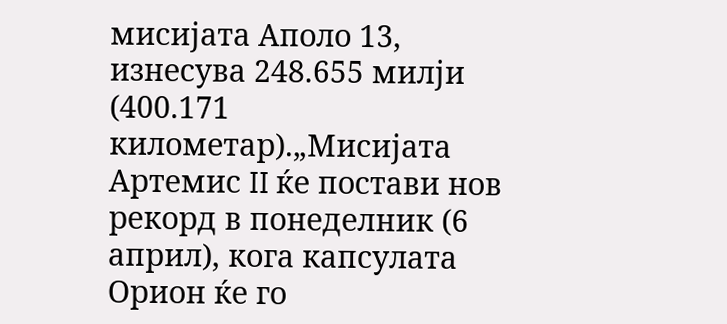мисијата Аполо 13, изнесува 248.655 милји (400.171 километар).„Мисијата Артемис II ќе постави нов рекорд в понеделник (6 април), кога капсулата Орион ќе го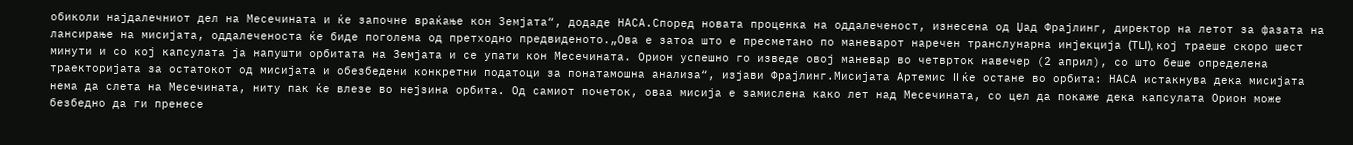обиколи најдалечниот дел на Месечината и ќе започне враќање кон Земјата“, додаде НАСА.Според новата проценка на оддалеченост, изнесена од Џад Фрајлинг, директор на летот за фазата на лансирање на мисијата, оддалеченоста ќе биде поголема од претходно предвиденото.„Ова е затоа што е пресметано по маневарот наречен транслунарна инјекција (TLI), кој траеше скоро шест минути и со кој капсулата ја напушти орбитата на Земјата и се упати кон Месечината. Орион успешно го изведе овој маневар во четврток навечер (2 април), со што беше определена траекторијата за остатокот од мисијата и обезбедени конкретни податоци за понатамошна анализа“, изјави Фрајлинг.Мисијата Артемис II ќе остане во орбита: НАСА истакнува дека мисијата нема да слета на Месечината, ниту пак ќе влезе во нејзина орбита. Од самиот почеток, оваа мисија е замислена како лет над Месечината, со цел да покаже дека капсулата Орион може безбедно да ги пренесе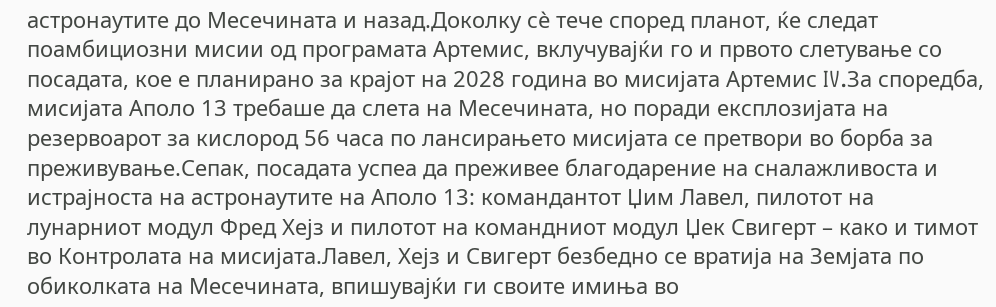астронаутите до Месечината и назад.Доколку сè тече според планот, ќе следат поамбициозни мисии од програмата Артемис, вклучувајќи го и првото слетување со посадата, кое е планирано за крајот на 2028 година во мисијата Артемис IV.За споредба, мисијата Аполо 13 требаше да слета на Месечината, но поради експлозијата на резервоарот за кислород 56 часа по лансирањето мисијата се претвори во борба за преживување.Сепак, посадата успеа да преживее благодарение на сналажливоста и истрајноста на астронаутите на Аполо 13: командантот Џим Лавел, пилотот на лунарниот модул Фред Хејз и пилотот на командниот модул Џек Свигерт – како и тимот во Контролата на мисијата.Лавел, Хејз и Свигерт безбедно се вратија на Земјата по обиколката на Месечината, впишувајќи ги своите имиња во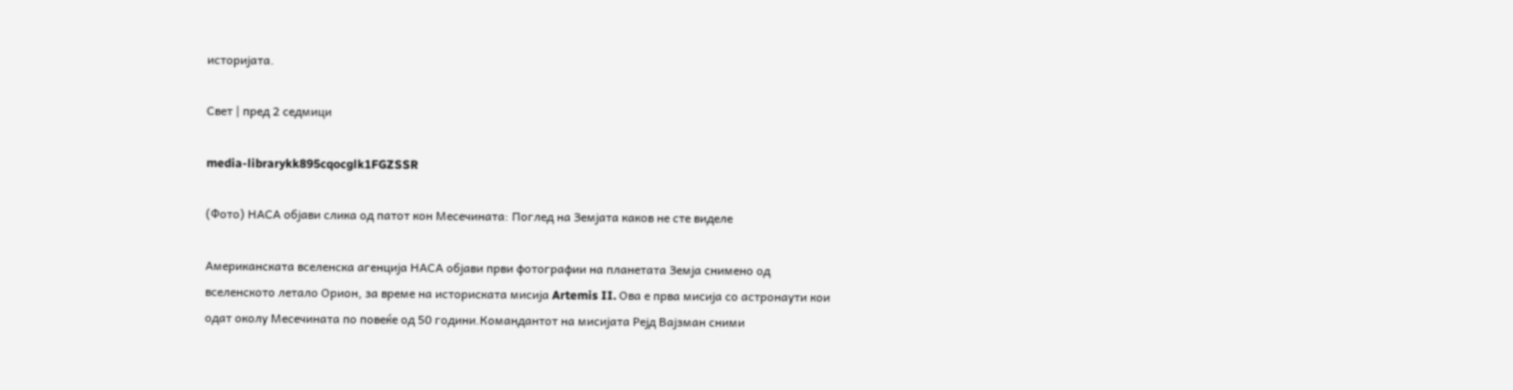историјата.

Свет | пред 2 седмици

media-librarykk895cqocglk1FGZSSR

(Фото) НАСА објави слика од патот кон Месечината: Поглед на Земјата каков не сте виделе

Американската вселенска агенција НАСА објави први фотографии на планетата Земја снимено од вселенското летало Орион, за време на историската мисија Artemis II. Ова е прва мисија со астронаути кои одат околу Месечината по повеќе од 50 години.Командантот на мисијата Рејд Вајзман сними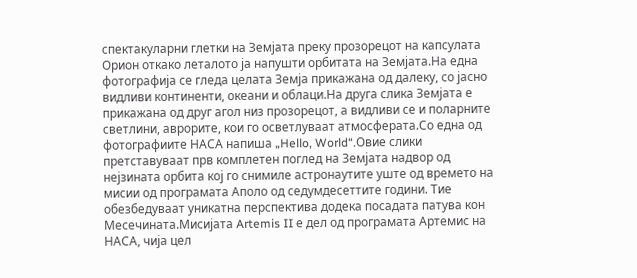спектакуларни глетки на Земјата преку прозорецот на капсулата Орион откако леталото ја напушти орбитата на Земјата.На една фотографија се гледа целата Земја прикажана од далеку, со јасно видливи континенти, океани и облаци.На друга слика Земјата е прикажана од друг агол низ прозорецот, а видливи се и поларните светлини, аврорите, кои го осветлуваат атмосферата.Со една од фотографиите НАСА напиша „Hello, World“.Овие слики претставуваат прв комплетен поглед на Земјата надвор од нејзината орбита кој го снимиле астронаутите уште од времето на мисии од програмата Аполо од седумдесеттите години. Тие обезбедуваат уникатна перспектива додека посадата патува кон Месечината.Мисијата Artemis II е дел од програмата Артемис на НАСА, чија цел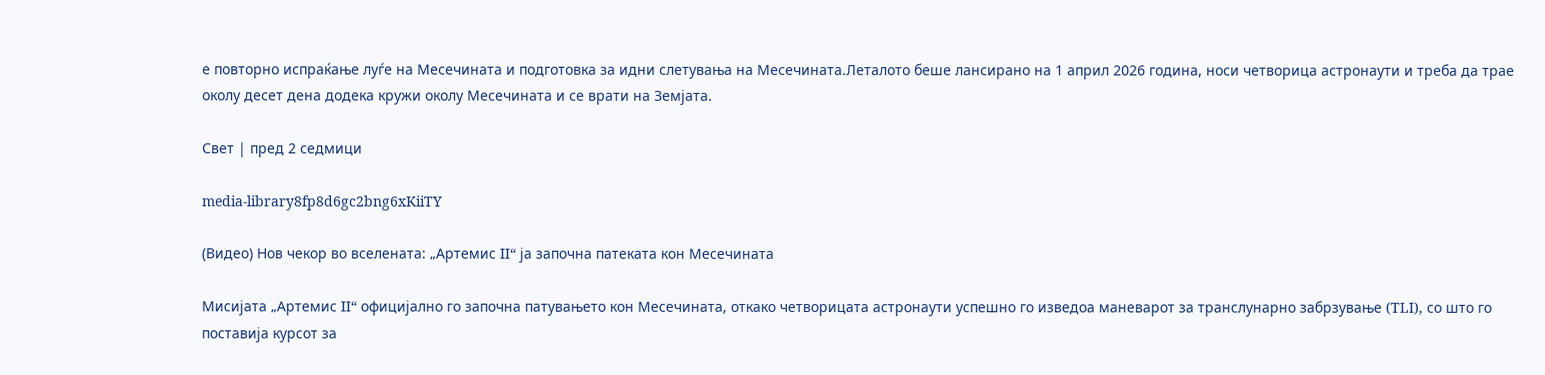е повторно испраќање луѓе на Месечината и подготовка за идни слетувања на Месечината.Леталото беше лансирано на 1 април 2026 година, носи четворица астронаути и треба да трае околу десет дена додека кружи околу Месечината и се врати на Земјата.

Свет | пред 2 седмици

media-library8fp8d6gc2bng6xKiiTY

(Видео) Нов чекор во вселената: „Артемис II“ ја започна патеката кон Месечината

Мисијата „Артемис II“ официјално го започна патувањето кон Месечината, откако четворицата астронаути успешно го изведоа маневарот за транслунарно забрзување (TLI), со што го поставија курсот за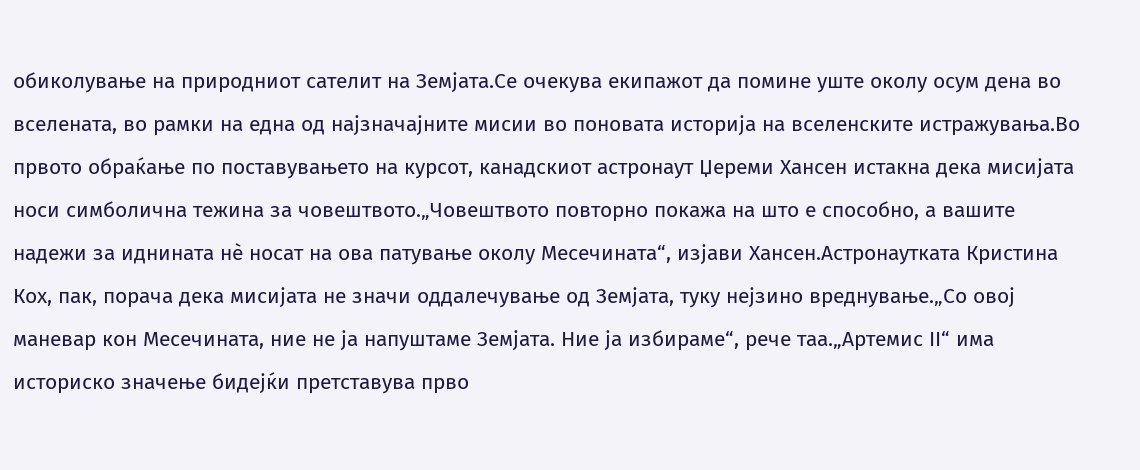обиколување на природниот сателит на Земјата.Се очекува екипажот да помине уште околу осум дена во вселената, во рамки на една од најзначајните мисии во поновата историја на вселенските истражувања.Во првото обраќање по поставувањето на курсот, канадскиот астронаут Џереми Хансен истакна дека мисијата носи симболична тежина за човештвото.„Човештвото повторно покажа на што е способно, а вашите надежи за иднината нè носат на ова патување околу Месечината“, изјави Хансен.Астронаутката Кристина Кох, пак, порача дека мисијата не значи оддалечување од Земјата, туку нејзино вреднување.„Со овој маневар кон Месечината, ние не ја напуштаме Земјата. Ние ја избираме“, рече таа.„Артемис II“ има историско значење бидејќи претставува прво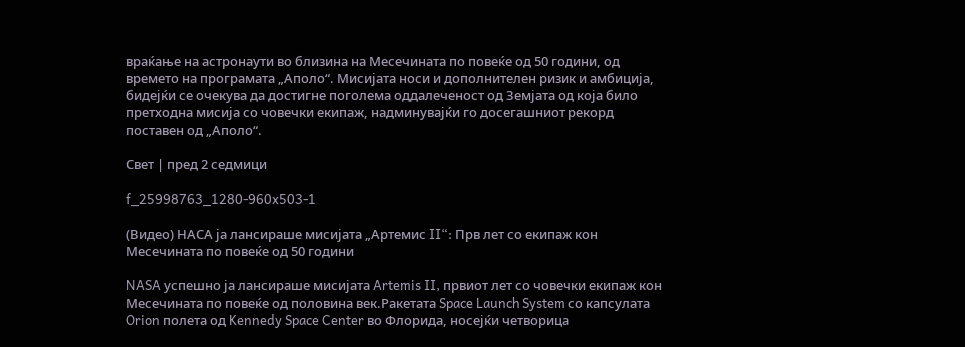враќање на астронаути во близина на Месечината по повеќе од 50 години, од времето на програмата „Аполо“. Мисијата носи и дополнителен ризик и амбиција, бидејќи се очекува да достигне поголема оддалеченост од Земјата од која било претходна мисија со човечки екипаж, надминувајќи го досегашниот рекорд поставен од „Аполо“.

Свет | пред 2 седмици

f_25998763_1280-960x503-1

(Видео) НАСА ја лансираше мисијата „Артемис II“: Прв лет со екипаж кон Месечината по повеќе од 50 години

NASA успешно ја лансираше мисијата Artemis II, првиот лет со човечки екипаж кон Месечината по повеќе од половина век.Ракетата Space Launch System со капсулата Orion полета од Kennedy Space Center во Флорида, носејќи четворица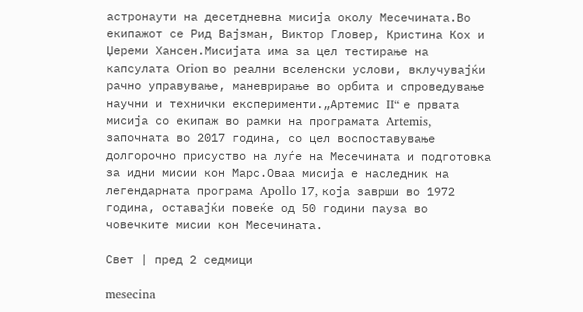астронаути на десетдневна мисија околу Месечината.Во екипажот се Рид Вајзман, Виктор Гловер, Кристина Кох и Џереми Хансен.Мисијата има за цел тестирање на капсулата Orion во реални вселенски услови, вклучувајќи рачно управување, маневрирање во орбита и спроведување научни и технички експерименти.„Артемис II“ е првата мисија со екипаж во рамки на програмата Artemis, започната во 2017 година, со цел воспоставување долгорочно присуство на луѓе на Месечината и подготовка за идни мисии кон Марс.Оваа мисија е наследник на легендарната програма Apollo 17, која заврши во 1972 година, оставајќи повеќе од 50 години пауза во човечките мисии кон Месечината.

Свет | пред 2 седмици

mesecina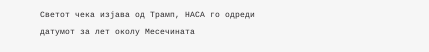Светот чека изјава од Трамп, НАСА го одреди датумот за лет околу Месечината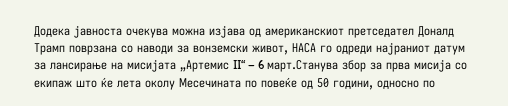Додека јавноста очекува можна изјава од американскиот претседател Доналд Трамп поврзана со наводи за вонземски живот, НАСА го одреди најраниот датум за лансирање на мисијата „Артемис II“ – 6 март.Станува збор за прва мисија со екипаж што ќе лета околу Месечината по повеќе од 50 години, односно по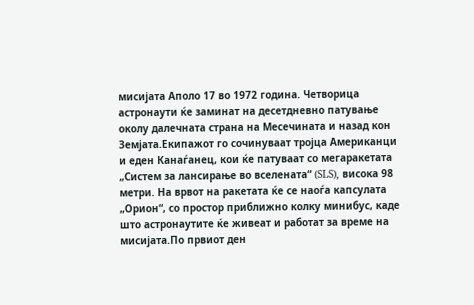мисијата Аполо 17 во 1972 година. Четворица астронаути ќе заминат на десетдневно патување околу далечната страна на Месечината и назад кон Земјата.Екипажот го сочинуваат тројца Американци и еден Канаѓанец, кои ќе патуваат со мегаракетата „Систем за лансирање во вселената“ (SLS), висока 98 метри. На врвот на ракетата ќе се наоѓа капсулата „Орион“, со простор приближно колку минибус, каде што астронаутите ќе живеат и работат за време на мисијата.По првиот ден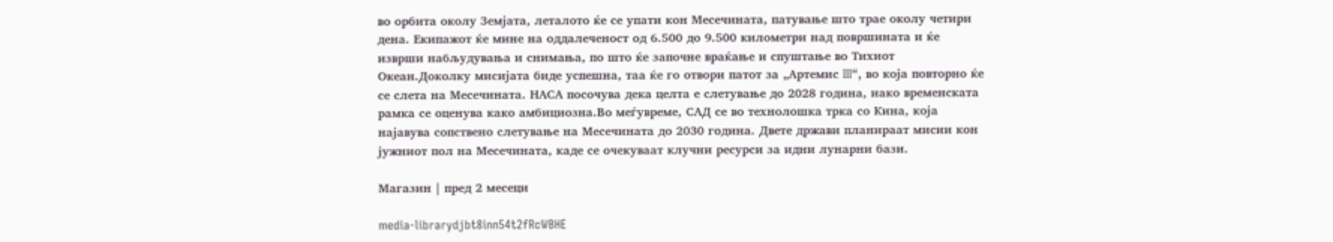во орбита околу Земјата, леталото ќе се упати кон Месечината, патување што трае околу четири дена. Екипажот ќе мине на оддалеченост од 6.500 до 9.500 километри над површината и ќе изврши набљудувања и снимања, по што ќе започне враќање и спуштање во Тихиот Океан.Доколку мисијата биде успешна, таа ќе го отвори патот за „Артемис III“, во која повторно ќе се слета на Месечината. НАСА посочува дека целта е слетување до 2028 година, иако временската рамка се оценува како амбициозна.Во меѓувреме, САД се во технолошка трка со Кина, која најавува сопствено слетување на Месечината до 2030 година. Двете држави планираат мисии кон јужниот пол на Месечината, каде се очекуваат клучни ресурси за идни лунарни бази.

Магазин | пред 2 месеци

media-librarydjbt8inn54t2fRcWBHE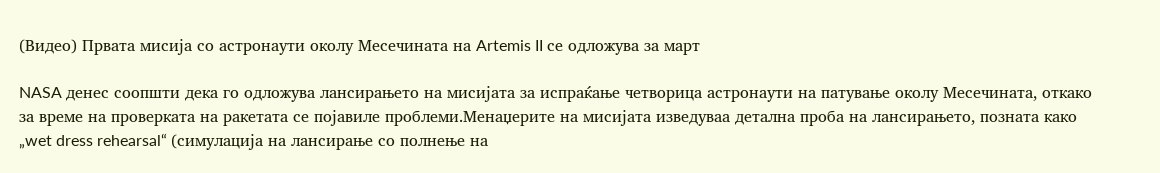(Видео) Првата мисија со астронаути околу Месечината на Artemis II се одложува за март

NASA денес соопшти дека го одложува лансирањето на мисијата за испраќање четворица астронаути на патување околу Месечината, откако за време на проверката на ракетата се појавиле проблеми.Менаџерите на мисијата изведуваа детална проба на лансирањето, позната како „wet dress rehearsal“ (симулација на лансирање со полнење на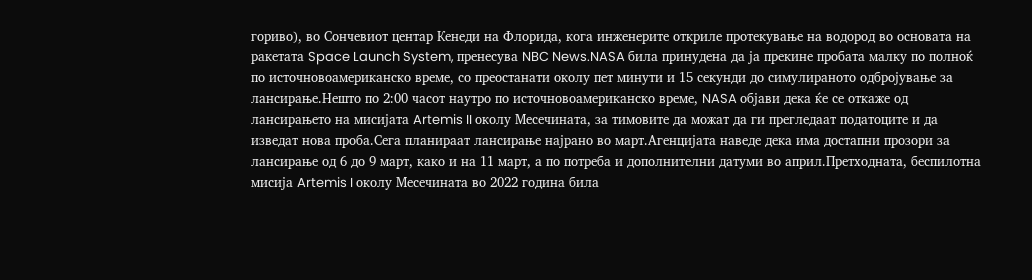гориво), во Сончевиот центар Кенеди на Флорида, кога инженерите откриле протекување на водород во основата на ракетата Space Launch System, пренесува NBC News.NASA била принудена да ја прекине пробата малку по полноќ по источновоамериканско време, со преостанати околу пет минути и 15 секунди до симулираното одбројување за лансирање.Нешто по 2:00 часот наутро по источновоамериканско време, NASA објави дека ќе се откаже од лансирањето на мисијата Artemis II околу Месечината, за тимовите да можат да ги прегледаат податоците и да изведат нова проба.Сега планираат лансирање најрано во март.Агенцијата наведе дека има достапни прозори за лансирање од 6 до 9 март, како и на 11 март, а по потреба и дополнителни датуми во април.Претходната, беспилотна мисија Artemis I околу Месечината во 2022 година била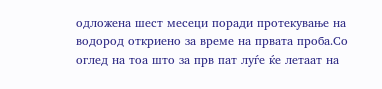одложена шест месеци поради протекување на водород откриено за време на првата проба.Со оглед на тоа што за прв пат луѓе ќе летаат на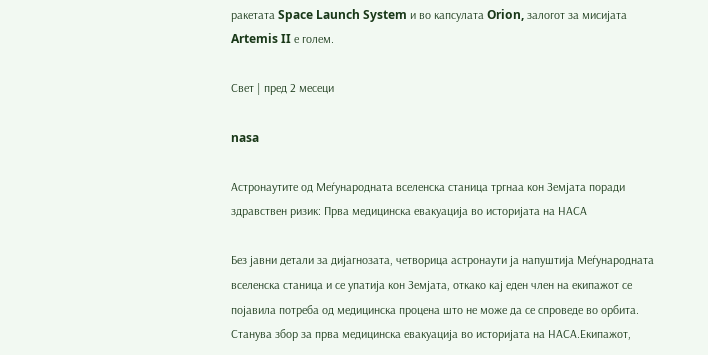ракетата Space Launch System и во капсулата Orion, залогот за мисијата Artemis II е голем.

Свет | пред 2 месеци

nasa

Астронаутите од Меѓународната вселенска станица тргнаа кон Земјата поради здравствен ризик: Прва медицинска евакуација во историјата на НАСА

Без јавни детали за дијагнозата, четворица астронаути ја напуштија Меѓународната вселенска станица и се упатија кон Земјата, откако кај еден член на екипажот се појавила потреба од медицинска процена што не може да се спроведе во орбита. Станува збор за прва медицинска евакуација во историјата на НАСА.Екипажот,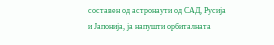составен од астронаути од САД, Русија и Јапонија, ја напушти орбиталната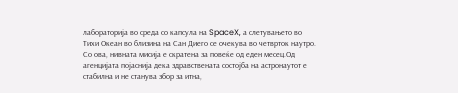лабораторија во среда со капсула на SpaceX, а слетувањето во Тихи Океан во близина на Сан Диего се очекува во четврток наутро. Со ова, нивната мисија е скратена за повеќе од еден месец.Од агенцијата појаснија дека здравствената состојба на астронаутот е стабилна и не станува збор за итна,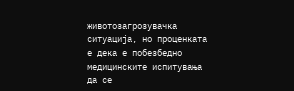животозагрозувачка ситуација, но проценката е дека е побезбедно медицинските испитувања да се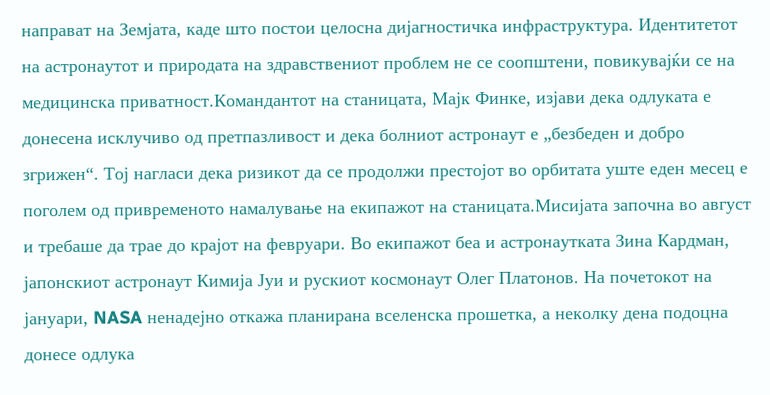направат на Земјата, каде што постои целосна дијагностичка инфраструктура. Идентитетот на астронаутот и природата на здравствениот проблем не се соопштени, повикувајќи се на медицинска приватност.Командантот на станицата, Мајк Финке, изјави дека одлуката е донесена исклучиво од претпазливост и дека болниот астронаут е „безбеден и добро згрижен“. Тој нагласи дека ризикот да се продолжи престојот во орбитата уште еден месец е поголем од привременото намалување на екипажот на станицата.Мисијата започна во август и требаше да трае до крајот на февруари. Во екипажот беа и астронаутката Зина Кардман, јапонскиот астронаут Кимија Јуи и рускиот космонаут Олег Платонов. На почетокот на јануари, NASA ненадејно откажа планирана вселенска прошетка, а неколку дена подоцна донесе одлука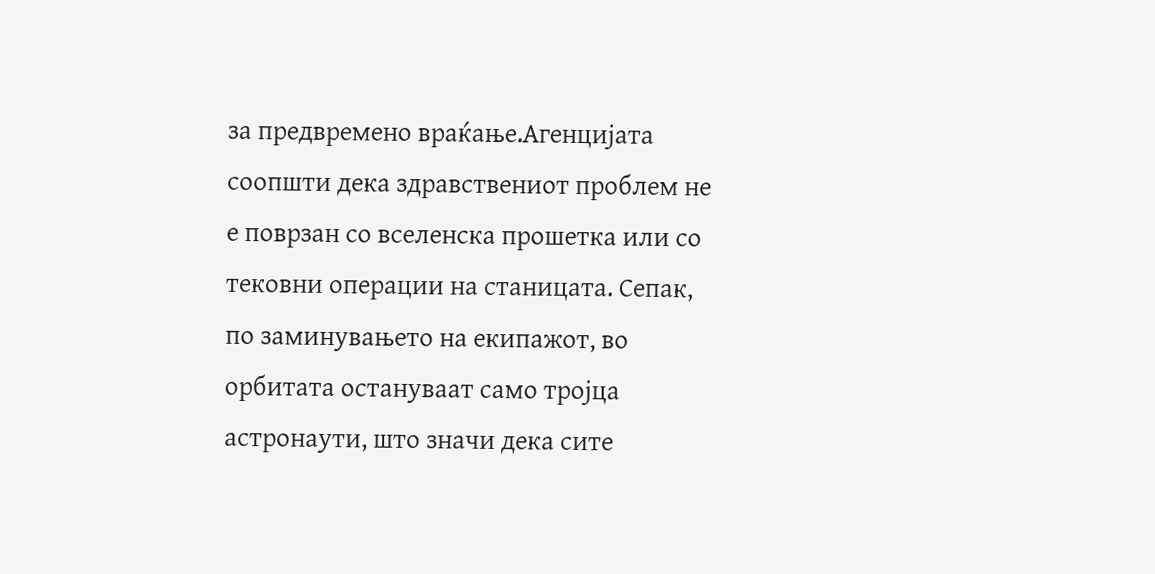за предвремено враќање.Агенцијата соопшти дека здравствениот проблем не е поврзан со вселенска прошетка или со тековни операции на станицата. Сепак, по заминувањето на екипажот, во орбитата остануваат само тројца астронаути, што значи дека сите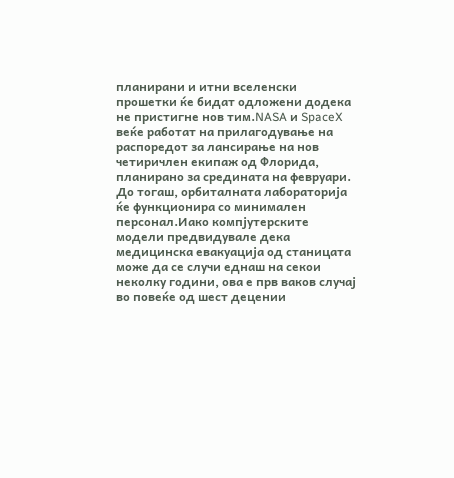планирани и итни вселенски прошетки ќе бидат одложени додека не пристигне нов тим.NASA и SpaceX веќе работат на прилагодување на распоредот за лансирање на нов четиричлен екипаж од Флорида, планирано за средината на февруари. До тогаш, орбиталната лабораторија ќе функционира со минимален персонал.Иако компјутерските модели предвидувале дека медицинска евакуација од станицата може да се случи еднаш на секои неколку години, ова е прв ваков случај во повеќе од шест децении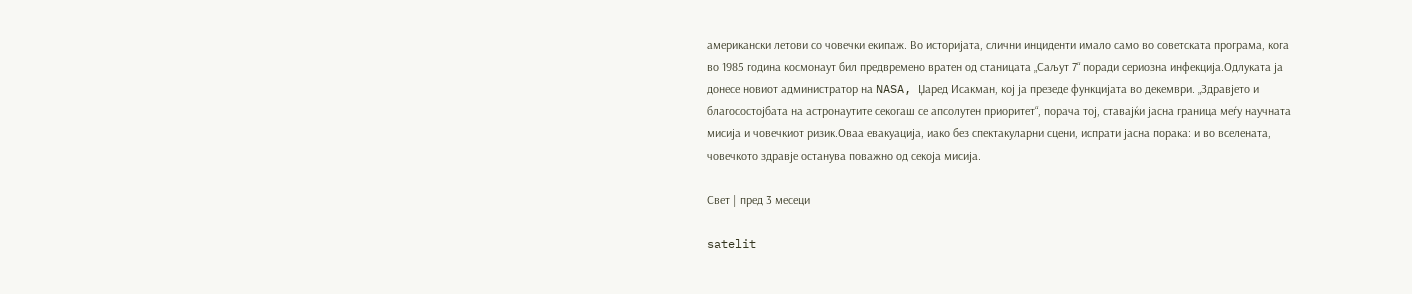американски летови со човечки екипаж. Во историјата, слични инциденти имало само во советската програма, кога во 1985 година космонаут бил предвремено вратен од станицата „Саљут 7“ поради сериозна инфекција.Одлуката ја донесе новиот администратор на NASA, Џаред Исакман, кој ја презеде функцијата во декември. „Здравјето и благосостојбата на астронаутите секогаш се апсолутен приоритет“, порача тој, ставајќи јасна граница меѓу научната мисија и човечкиот ризик.Оваа евакуација, иако без спектакуларни сцени, испрати јасна порака: и во вселената, човечкото здравје останува поважно од секоја мисија.

Свет | пред 3 месеци

satelit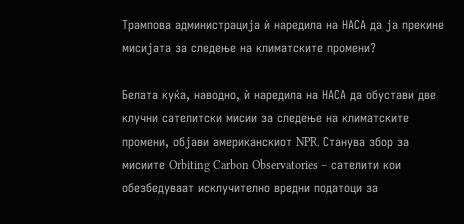Трампова администрација ѝ наредила на НАСА да ја прекине мисијата за следење на климатските промени?

Белата куќа, наводно, ѝ наредила на НАСА да обустави две клучни сателитски мисии за следење на климатските промени, објави американскиот NPR. Станува збор за мисиите Orbiting Carbon Observatories – сателити кои обезбедуваат исклучително вредни податоци за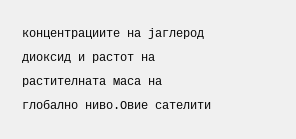концентрациите на јаглерод диоксид и растот на растителната маса на глобално ниво.Овие сателити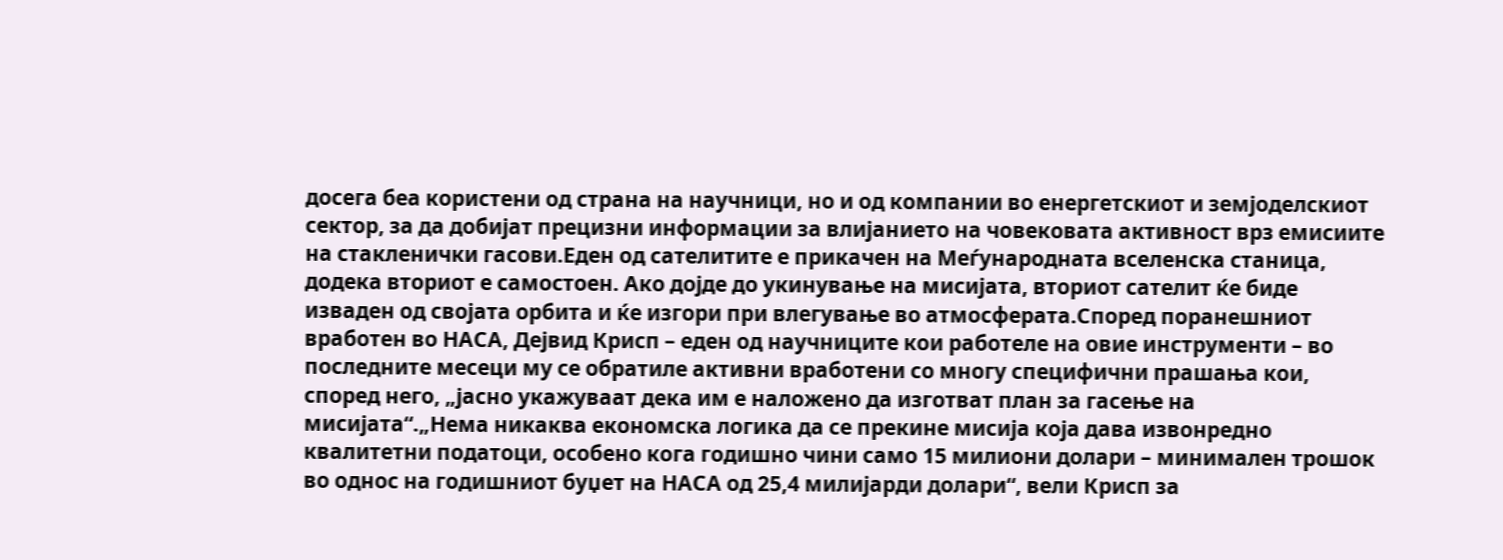досега беа користени од страна на научници, но и од компании во енергетскиот и земјоделскиот сектор, за да добијат прецизни информации за влијанието на човековата активност врз емисиите на стакленички гасови.Еден од сателитите е прикачен на Меѓународната вселенска станица, додека вториот е самостоен. Ако дојде до укинување на мисијата, вториот сателит ќе биде изваден од својата орбита и ќе изгори при влегување во атмосферата.Според поранешниот вработен во НАСА, Дејвид Крисп – еден од научниците кои работеле на овие инструменти – во последните месеци му се обратиле активни вработени со многу специфични прашања кои, според него, „јасно укажуваат дека им е наложено да изготват план за гасење на мисијата“.„Нема никаква економска логика да се прекине мисија која дава извонредно квалитетни податоци, особено кога годишно чини само 15 милиони долари – минимален трошок во однос на годишниот буџет на НАСА од 25,4 милијарди долари“, вели Крисп за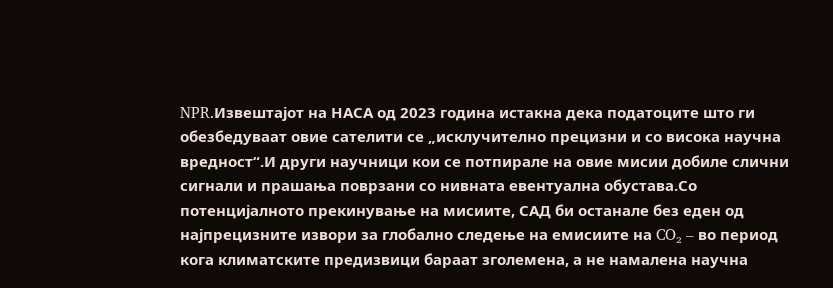NPR.Извештајот на НАСА од 2023 година истакна дека податоците што ги обезбедуваат овие сателити се „исклучително прецизни и со висока научна вредност“.И други научници кои се потпирале на овие мисии добиле слични сигнали и прашања поврзани со нивната евентуална обустава.Со потенцијалното прекинување на мисиите, САД би останале без еден од најпрецизните извори за глобално следење на емисиите на CO₂ – во период кога климатските предизвици бараат зголемена, а не намалена научна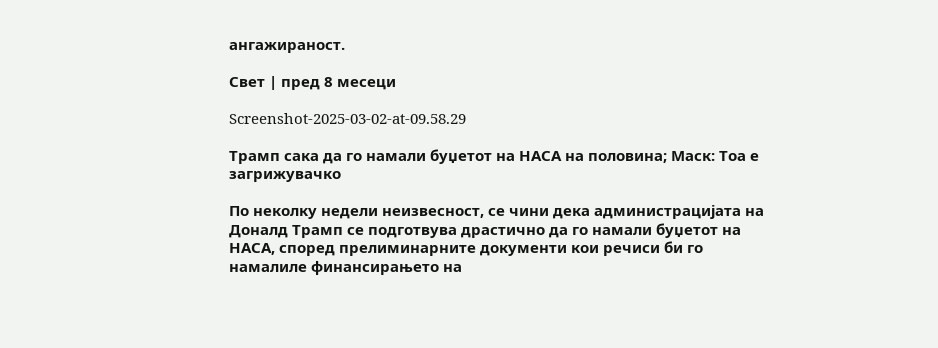ангажираност.

Свет | пред 8 месеци

Screenshot-2025-03-02-at-09.58.29

Трамп сака да го намали буџетот на НАСА на половина; Маск: Тоа е загрижувачко

По неколку недели неизвесност, се чини дека администрацијата на Доналд Трамп се подготвува драстично да го намали буџетот на НАСА, според прелиминарните документи кои речиси би го намалиле финансирањето на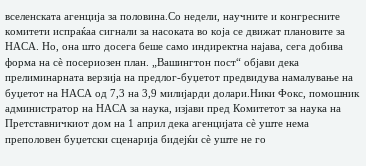вселенската агенција за половина.Со недели, научните и конгресните комитети испраќаа сигнали за насоката во која се движат плановите за НАСА. Но, она што досега беше само индиректна најава, сега добива форма на сè посериозен план. „Вашингтон пост“ објави дека прелиминарната верзија на предлог-буџетот предвидува намалување на буџетот на НАСА од 7,3 на 3,9 милијарди долари.Ники Фокс, помошник администратор на НАСА за наука, изјави пред Комитетот за наука на Претставничкиот дом на 1 април дека агенцијата сè уште нема преполовен буџетски сценарија бидејќи сè уште не го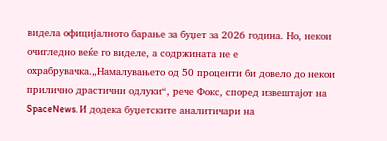видела официјалното барање за буџет за 2026 година. Но, некои очигледно веќе го виделе, а содржината не е охрабрувачка.„Намалувањето од 50 проценти би довело до некои прилично драстични одлуки“, рече Фокс, според извештајот на SpaceNews. И додека буџетските аналитичари на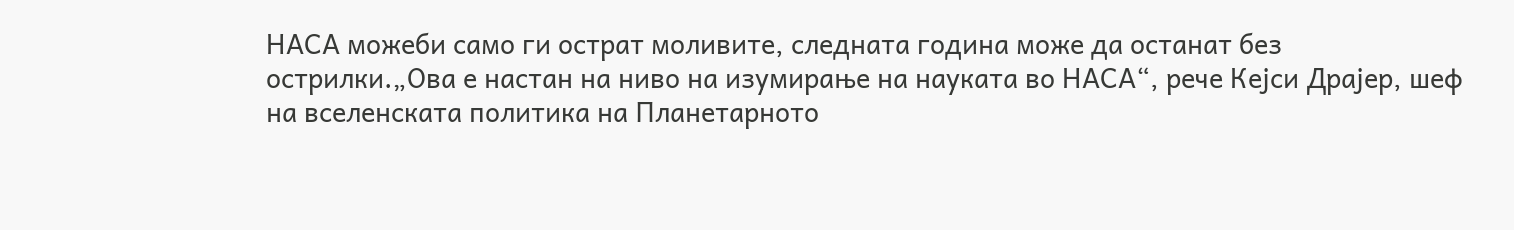НАСА можеби само ги острат моливите, следната година може да останат без острилки.„Ова е настан на ниво на изумирање на науката во НАСА“, рече Кејси Драјер, шеф на вселенската политика на Планетарното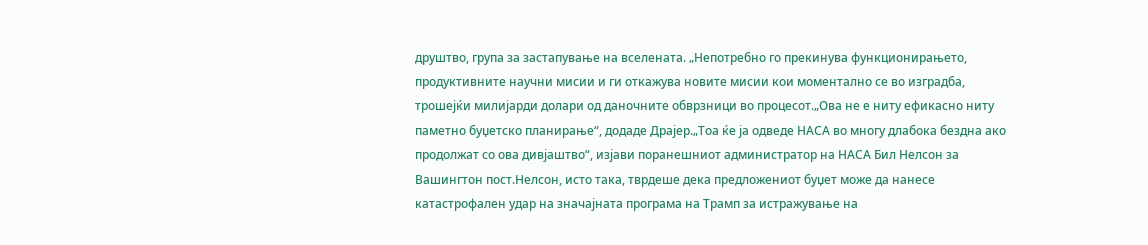друштво, група за застапување на вселената. „Непотребно го прекинува функционирањето, продуктивните научни мисии и ги откажува новите мисии кои моментално се во изградба, трошејќи милијарди долари од даночните обврзници во процесот.„Ова не е ниту ефикасно ниту паметно буџетско планирање“, додаде Драјер.„Тоа ќе ја одведе НАСА во многу длабока бездна ако продолжат со ова дивјаштво“, изјави поранешниот администратор на НАСА Бил Нелсон за Вашингтон пост.Нелсон, исто така, тврдеше дека предложениот буџет може да нанесе катастрофален удар на значајната програма на Трамп за истражување на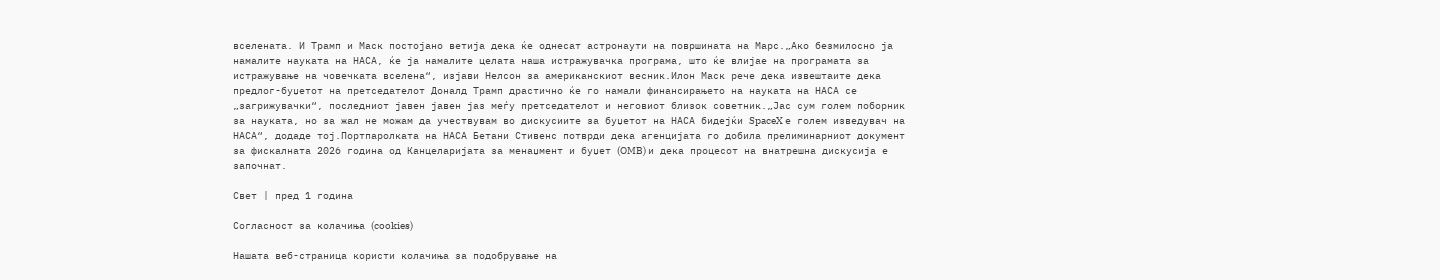вселената. И Трамп и Маск постојано ветија дека ќе однесат астронаути на површината на Марс.„Ако безмилосно ја намалите науката на НАСА, ќе ја намалите целата наша истражувачка програма, што ќе влијае на програмата за истражување на човечката вселена“, изјави Нелсон за американскиот весник.Илон Маск рече дека извештаите дека предлог-буџетот на претседателот Доналд Трамп драстично ќе го намали финансирањето на науката на НАСА се „загрижувачки“, последниот јавен јавен јаз меѓу претседателот и неговиот близок советник.„Јас сум голем поборник за науката, но за жал не можам да учествувам во дискусиите за буџетот на НАСА бидејќи SpaceX е голем изведувач на НАСА“, додаде тој.Портпаролката на НАСА Бетани Стивенс потврди дека агенцијата го добила прелиминарниот документ за фискалната 2026 година од Канцеларијата за менаџмент и буџет (OMB) и дека процесот на внатрешна дискусија е започнат.

Свет | пред 1 година

Согласност за колачиња (cookies)

Нашата веб-страница користи колачиња за подобрување на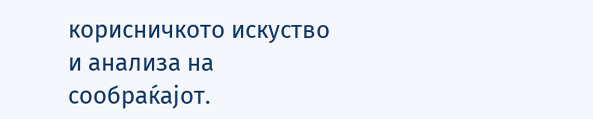корисничкото искуство и анализа на сообраќајот.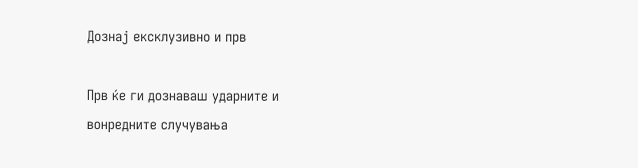Дознај ексклузивно и прв

Прв ќе ги дознаваш ударните и вонредните случувања